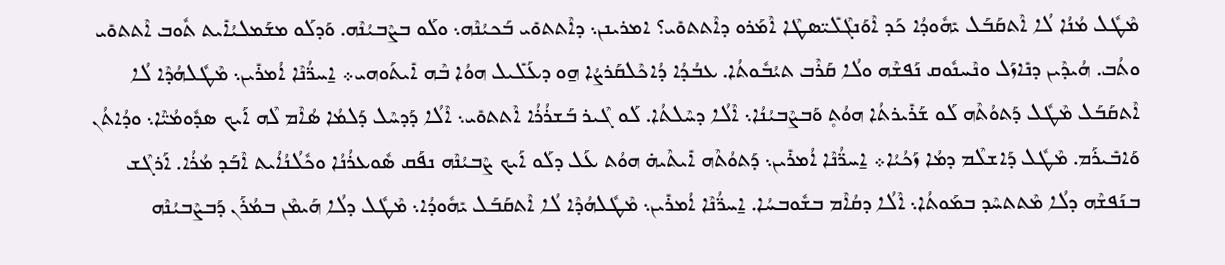ܡܶܛܽܠ ܡܳܢܳܐ ܠܳܐ ܐܶܬܩܰܒܰܠ ܝܺܗܽܘܕܳܐ ܟܰܕ ܐܶܘܰܢܓܶܠܺܝ̈ܣܛܶܐ ܐܶܡܰܪܘ ܕܐܶܬܬܘܺܝ؟ ܐܡܪܝܢܢ܆ ܕܐܶܬܬܘܺܝ ܒܰܟܝܳܢܶܗ܆ ܘܠܰܘ ܒܨܶܒܝܳܢܶܗ. ܘܰܕܠܰܘ ܡܫܰܡܠܝܳܐܺܝܬ ܬܽܘܒ ܐܶܬܬܘܺܝ ܘܬܳܒ. ܗܳܝܕܶܝܢ ܕܢܺܐܙܰܠ ܘܢܶܚܢܽܘܩ ܢܰܦܫܶܗ ܘܠܳܐ ܩܰܪܶܒ ܬܝܳܒܽܘܬܳܐ. ܥܒܳܕܳܐ ܕܳܐܟܶܠܩܰܪܨܳܐ ܗ̱ܘ ܕܥܰܠܺܝܠ ܗܘܳܐ ܒܶܗ ܐܺܝܬܰܘܗܝ܀ ܐ̱ܚܪ̈ܳܢܶܐ ܐܳܡܪܺܝܢ܆ ܡܶܛܽܠܗܳܕܶܐ ܠܳܐ ܐܶܬܩܰܒܰܠ ܡܶܛܽܠ ܕܰܬܘܳܬܶܗ ܠܰܘ ܫܰܪܺܝܪܬܳܐ ܗܘܳܬ̥ ܘܰܒܨܶܒܝܳܢܳܐ܆ ܐܶܠܳܐ ܕܚܶܠܬܳܐ. ܠܰܘ ܓܶܝܪ ܒܰܫܪܳܪܳܐ ܐܶܬܬܘܺܝ܆ ܐܶܠܳܐ ܕܰܕܚܶܠ ܕܰܠܡܳܐ ܣܳܐܶܡ ܠܶܗ ܐܰܝܟ ܣܕܽܘܡܳܝ̈ܶܐ܆ ܘܕܳܐܬܳܢ ܘܰܐܒܺܝܪܰܡ. ܡܶܛܽܠ ܕܰܐܫܠܶܡ ܕܡܳܐ ܙܰܟܳܝܳܐ܀ ܐ̱ܚܪ̈ܳܢܶܐ ܐܳܡܪܺܝܢ܆ ܕܰܬܘܳܬܶܗ ܐܺܝܬܶܝܗ̇ ܗܘܳܬ ܥܰܠ ܕܠܰܘ ܐܰܝܟ ܨܶܒܝܳܢܶܗ ܢܦܰܩ ܣܽܘܥܪܳܢܳܐ ܘܟܽܠܳܢܳܐܳܝܬ ܐܶܒܰܕ ܡܳܪܳܐ. ܐܰܪܓܶܫ ܒܢܰܦܫܶܗ ܕܠܳܐ ܡܶܬܬܚܶܕ ܒܡܰܘܬܳܐ܆ ܐܶܠܳܐ ܕܩܳܐܶܡ ܒܫܽܘܒܚܳܐ. ܐ̱ܚܪ̈ܳܢܶܐ ܐܳܡܪܺܝܢ܆ ܡܶܛܽܠܗܳܕܶܐ ܠܳܐ ܐܶܬܩܰܒܰܠ ܝܺܗܽܘܕܳܐ܆ ܡܶܛܽܠ ܕܠܳܐ ܗܰܝܡܶܢ ܒܡܳܪܰܢ ܕܰܒܨܶܒܝܳܢܶܗ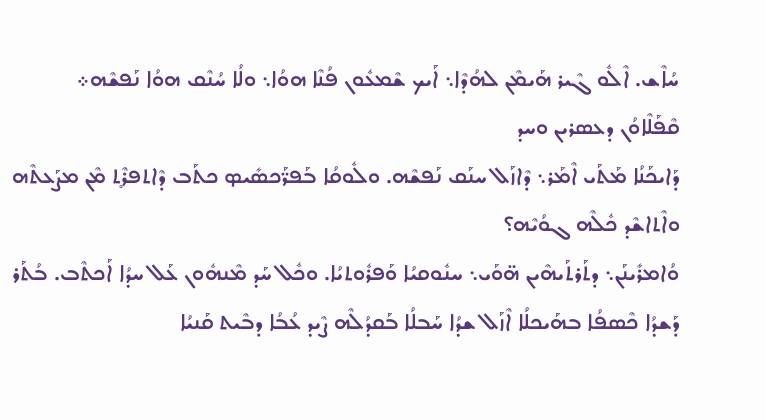ܚܳܐܶܫ. ܐܶܠܽܘ ܓܶܝܪ ܗܰܝܡܶܢ ܠܗܳܕܶܐ܆ ܐܰܝܟ ܫܶܡܥܽܘܢ ܦܳܢܶܐ ܗܘܳܐ܆ ܘܠܳܐ ܚܳܢܶܩ ܗܘܳܐ ܢܰܦܫܶܗ܀
ܩܶܦܰܠܶܐܘܳܢ ܕܥܣܪܝܢ ܘܚܕ
ܕܰܐܝܟܰܢܳܐ ܡܰܬܰܝ ܐܶܡܰܪ܆ ܕܶܐܙܰܠ ܚܢܰܩ ܢܰܦܫܶܗ. ܘܠܽܘܩܳܐ ܒܰܦܪ̈ܰܟܣܺܝܤ ܟܬܰܒ ܕܶܐܬܦܪܶܬ̥ ܡܶܢ ܡܨܰܥܬܶܗ ܘܐܶܬܐܫܶܕ ܟܽܠܶܗ ܓܘܳܝܶܗ؟
ܘܳܐܡܪܺܝܢܰܢ܆ ܕܬܰܪܬܰܝܗܶܝܢ ܗ̈ܘܰܝ܆ ܚܢܽܘܩܝܳܐ ܘܰܦܪܽܘܬܝܳܐ. ܘܟܽܠ ܚܰܕ ܡܶܢܗܽܘܢ ܥܰܠ ܚܕܳܐ ܐܰܟܬܶܒ. ܒܳܬܰܪ ܕܰܫܕܳܐ ܟܶܣܦܳܐ ܒܗܰܝܟܠܳܐ ܐܶܙܰܠ ܫܕܳܐ ܚܰܒܠܳܐ ܒܰܩܕܳܠܶܗ ܨܶܝܕ ܥܳܒܳܐ ܕܒܶܝܬ ܩܰܢܝܳܐ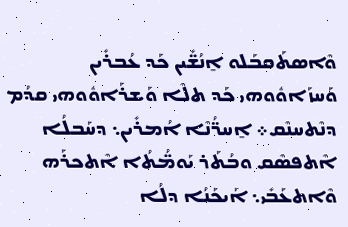ܘܶܐܣܬܰܩܒܰܠܘ ܐ̱ܢܳܫ̈ܺܝܢ ܟܰܕ ܥܳܒܪܺܝܢ ܘܰܚܙܰܐܘܽܘܗܝ ܟܰܕ ܬܠܶܐ ܘܰܫܪܰܐܘܽܘܗܝ ܩܕܳܡ ܕܢܶܬܚܢܶܩ܀ ܐ̱ܚܪ̈ܳܢܶܐ ܐܳܡܪܺܝܢ܆ ܕܚܰܒܠܳܐ ܐܶܬܦܣܶܩ ܘܒܳܬܰܪ ܝܰܘܡ̈ܳܬܳܐ ܐܶܬܟܪܰܗ ܘܶܐܬܥܰܒܺܝ܆ ܐܰܝܟܰܢܳܐ ܕܠܳܐ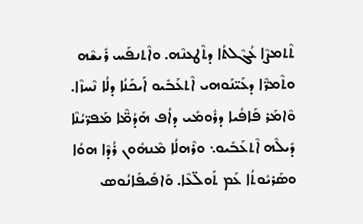ܬܶܬܡܨܶܐ ܥܳܓܶܠܬܳܐ ܕܬܶܛܥܢܶܗ. ܘܐܶܬܢܦܰܚ ܪܺܝܫܶܗ ܘܬܶܡܪ̈ܶܐ ܕܥܰܝ̈ܢܰܘܗܝ ܐܶܬܥܰܒܺܝܘ ܐܰܝܟܰܢܳܐ ܕܠܳܐ ܢܶܚܙܶܐ. ܘܶܐܡܰܪ ܦܰܐܦܳܝܐ ܕܪܽܘܡܺܝ ܕܐܳܦ ܗܰܕܳܡ̈ܶܐ ܡܰܦܪ̈ܝܳܢܶܐ ܕܺܝܠܶܗ ܐܶܬܥܰܒܺܝܘ܆ ܘܪܶܗܠܳܐ ܡܶܢܗܽܘܢ ܪܳܕܶܐ ܗܘܳܐ ܘܣܰܪܝܽܘܬܳܐ ܥܰܡ ܬܰܘܠ̈ܥܶܐ. ܘܰܐܦܺܝܦܰܐܢܳܘܣ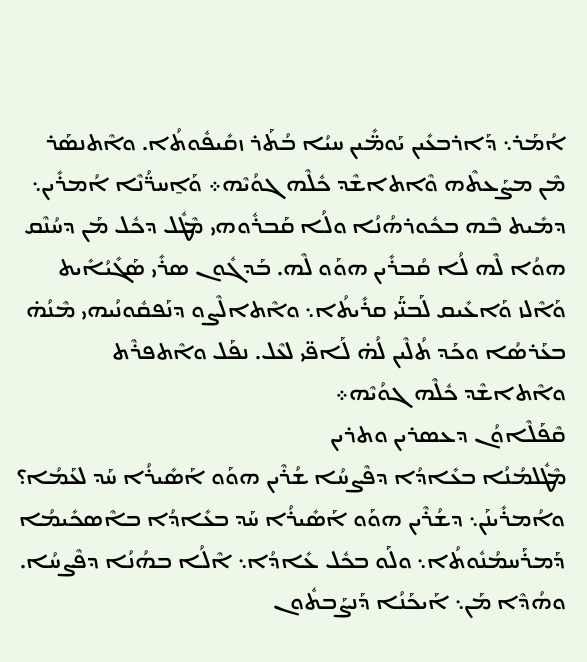ܐܳܡܰܪ܆ ܕܰܐܪܒܥܺܝܢ ܝܰܘܡ̈ܺܝܢ ܚܝܳܐ ܒܳܬܰܪ ܙܩܺܝܦܽܘܬܳܐ. ܘܐܶܬܢܣܰܪ ܡܶܢ ܡܨܰܥܬܶܗ ܘܶܐܬܐܫܶܕ ܟܽܠܶܗ ܓܘܳܝܶܗ܀ ܘܰܐ̱ܚܪ̈ܳܢܶܐ ܐܳܡܪܺܝܢ܆ ܕܡܺܝܬ ܒܶܗ ܒܟܽܘܪܗܳܢܳܐ ܘܠܳܐ ܩܰܒܪܽܘܗܝ ܡܶܛܽܠ ܕܟܽܠ ܡܰܢ ܕܚܳܢܶܩ ܗܘܳܐ ܠܶܗ ܠܳܐ ܩܳܒܪܺܝܢ ܗܘܰܘ ܠܶܗ. ܒܰܕܓܽܘܢ ܣܪܺܝ ܣܰܓܺܝܳܐܺܝܬ ܘܰܐܶܠܙ ܘܰܐܥܺܝܩ ܠܰܒܢ̈ܰܝ ܩܪܺܝܬܳܐ܆ ܘܐܶܬܐܠܶܨܘ ܕܢܰܦܩܽܘܢܳܝܗܝ ܡܶܢܳܗ̇ ܒܥܰܪܣܳܐ ܘܟܰܕ ܬܳܠܶܝܢ ܠܳܗ̇ ܠܰܐܦ̈ܝ ܠܥܶܠ. ܢܦܰܠ ܘܐܶܬܦܪܶܬ ܘܐܶܬܐܫܶܕ ܟܽܠܶܗ ܓܘܳܝܶܗ܀
ܩܶܦܰܠܶܐܘܳܢ ܕܥܣܪܝܢ ܘܬܪܝܢ
ܡܶܛܽܠܡܳܢܳܐ ܒܥܺܐܕܳܐ ܕܦܶܨܚܳܐ ܫܳܪܶܝܢ ܗܘܰܘ ܐܰܣܺܝܪܳܐ ܚܰܕ ܠܥܰܡܳܐ؟
ܘܐܳܡܪܺܝܢܰܢ܆ ܕܫܳܪܶܝܢ ܗܘܰܘ ܐܰܣܺܝܪܳܐ ܚܰܕ ܒܥܺܐܕܳܐ ܒܐܶܣܟܺܝܡܳܐ ܕܰܡܪܰܚܡܳܢܽܘܬܳܐ܆ ܘܠܰܘ ܒܟܽܠ ܥܺܐܕܳܐ܆ ܐܶܠܳܐ ܒܗܳܢܳܐ ܕܦܶܨܚܳܐ. ܘܗܳܕܶܐ ܡܰܢ܆ ܐܰܝܟܰܢܳܐ ܕܰܢܨܰܒܬܽܘܢ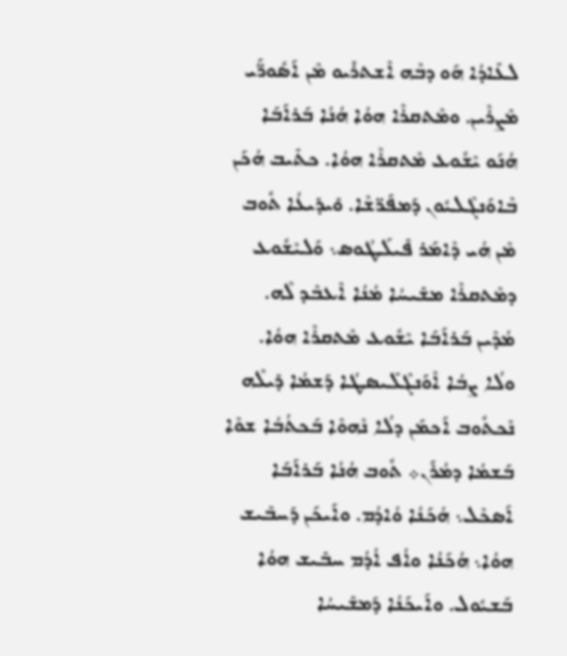ܠܥܺܐܕܳܐ ܗܰܘ ܕܒܶܗ ܐܶܫܬܪܺܝܘ ܡܶܢ ܐܰܣܽܘܪ̈ܰܝ ܡܶܨܪܶܝܢ. ܘܡܶܬܩܪܶܐ ܗܘܳܐ ܗܳܢܳܐ ܒܰܪܐܰܒܰܐ ܗܳܢܰܘ ܝܶܫܽܘܥ ܡܶܬܩܪܶܐ ܗܘܳܐ. ܟܬܺܝܒ ܗܳܟܰܢ ܒܶܐܘܰܢܓܶܠܝܽܘܢ ܕܰܡܦܰܪ̈ܫܶܐ. ܘܺܝܕܺܝܥܳܐ ܬܽܘܒ ܡܶܢ ܗܳܝ ܕܶܐܡܰܪ ܦܺܝܠܰܛܳܘܣ܆ ܘܰܠܝܶܫܽܘܥ ܕܡܶܬܩܪܶܐ ܡܫܺܝܚܳܐ ܡܳܢܳܐ ܐܶܥܒܶܕ ܠܶܗ. ܡܳܕܶܝܢ ܒܰܪܐܰܒܰܐ ܝܶܫܽܘܥ ܡܶܬܩܪܶܐ ܗܘܳܐ. ܘܠܳܐ ܨܒܳܐ ܐܶܘܰܢܓܶܠܺܝܣܛܳܐ ܕܰܫܡܳܐ ܕܺܝܠܶܗ ܢܶܟܬܽܘܒ ܐܰܟܡܰܢ ܕܠܳܐ ܢܶܗܘܶܐ ܒܰܟܬܳܒܳܐ ܫܘܶܐ ܒܰܫܡܳܐ ܕܡܳܪܰܢ܀ ܬܽܘܒ ܗܳܢܳܐ ܒܰܪܐܰܒܰܐ ܐܰܣܟܶܠ܆ ܗܳܟܰܢܳܐ ܘܳܐܕܳܡ. ܘܐܰܝܟܰܢ ܕܰܚܒܺܝܫ ܗܘܳܐ܆ ܗܳܟܰܢܳܐ ܘܐܳܦ ܐܳܕܳܡ ܚܒܺܝܫ ܗܘܳܐ ܒܰܫܝܽܘܠ. ܘܐܰܝܟܰܢܳܐ ܕܰܡܫܺܝܚܳܐ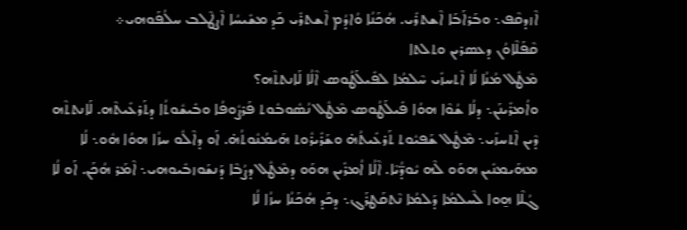ܐܶܙܕܩܶܦ܆ ܘܒܰܪܐܰܒܰܐ ܐܶܫܬܪܺܝ. ܗܳܟܰܢܳܐ ܘܳܐܕܳܡ ܐܶܫܬܪܺܝ ܟܰܕ ܡܫܺܝܚܳܐ ܐܶܨܛܶܠܒ ܚܠܳܦܰܘܗܝ܀
ܩܶܦܰܠܶܐܘܳܢ ܕܥܣܪܝܢ ܘܬܠܬܐ
ܡܶܛܽܠ ܡܳܢܳܐ ܠܳܐ ܐܶܬܚܙܺܝ ܚܶܠܡܳܐ ܠܦܺܝܠܰܛܳܘܣ ܐܶܠܳܐ ܠܰܐܢܬܬܶܗ؟
ܘܐܳܡܪܺܝܢܰܢ܆ ܕܠܳܐ ܫܳܘܶܐ ܗܘܳܐ ܦܺܝܠܰܛܳܘܣ ܡܶܛܽܠ ܢܳܣܽܘܒܽܘܬ ܦܰܪܨܽܘܦܳܐ ܘܒܺܝܫܽܘܬܳܐ ܕܬܰܪܥܺܝܬܶܗ. ܠܰܐܢܬܬܶܗ ܕܶܝܢ ܐܶܬܚܙܺܝ܆ ܡܶܛܽܠ ܫܰܦܝܽܘܬ ܬܰܪܥܺܝܬܳܗ̇ ܘܫܰܪܺܝܪܽܘܬ ܗܰܝܡܳܢܽܘܬܳܗ̇. ܐܰܘ ܕܐܶܠܽܘ ܚܙܳܐ ܗܘܳܐ ܗܽܘ܆ ܠܳܐ ܡܗܰܝܡܢܺܝܢ ܗܘܰܘ ܠܶܗ ܝܽܘܕ̈ܳܝܶܐ. ܐܶܠܳܐ ܐܳܡܪܺܝܢ ܗܘܰܘ ܕܡܶܛܽܠ ܕܨܳܒܶܐ ܕܰܢܫܰܘܙܒܺܝܘܗܝ܆ ܐܶܡܰܪ ܗܳܟܰܢ. ܐܰܘ ܠܳܐ ܓܳܠܶܐ ܗ̱ܘܐ ܠܶܚܠܡܳܐ ܕܰܠܡܳܐ ܢܶܬܩܰܛܪܰܓ܆ ܕܟܰܕ ܗܳܟܰܢܳܐ ܚܙܳܐ ܠܳܐ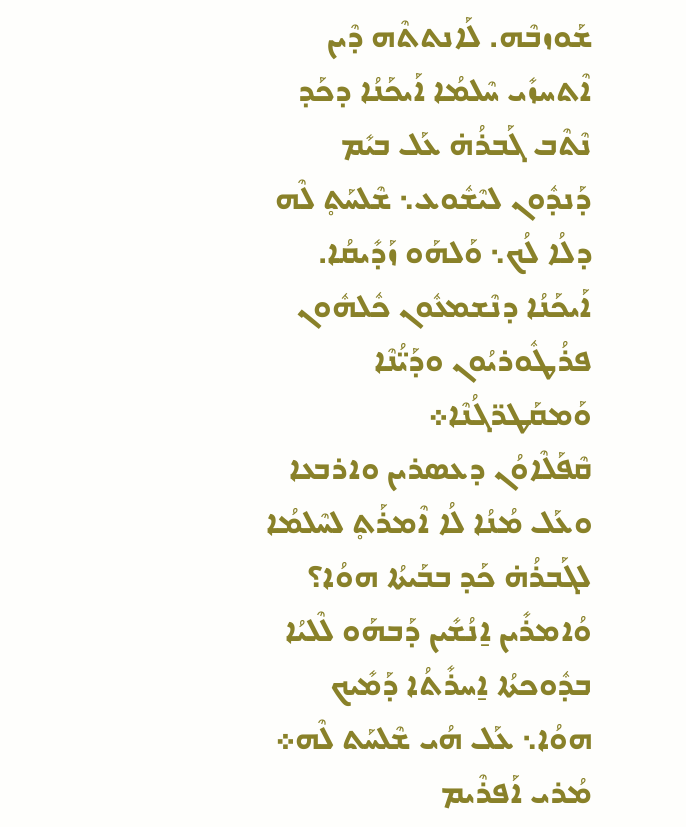ܫܰܘܙܒܶܗ. ܠܰܐܢܬܬܶܗ ܕܶܝܢ ܐܶܬܚܙܺܝ ܚܶܠܡܳܐ ܐܰܝܟܰܢܳܐ ܕܟܰܕ ܢܶܬܶܒ ܓܰܒܪܳܗ̇ ܥܰܠ ܒܝܺܡ ܕܰܢܕܽܘܢ ܠܝܶܫܽܘܥ܆ ܫܶܠܚܰܬ̥ ܠܶܗ ܕܠܳܐ ܠܳܟ܆ ܘܰܠܗܰܘ ܙܰܕܺܝܩܳܐ. ܐܰܝܟܰܢܳܐ ܕܢܶܫܡܥܽܘܢ ܟܽܠܗܽܘܢ ܦܪܳܛܽܘܪܝܳܘܢ ܘܕܰܝ̈ܳܢܶܐ ܘܰܡܩܰܛܪ̈ܓܳܢܶܐ܀
ܩܶܦܰܠܶܐܘܳܢ ܕܥܣܪܝܢ ܘܐܪܒܥܐ
ܘܥܰܠ ܡܳܢܳܐ ܠܳܐ ܐܶܡܪܰܬ̥ ܠܚܶܠܡܳܐ ܠܓܰܒܪܳܗ̇ ܟܰܕ ܒܒܰܝܬܳܐ ܗܘܳܐ؟
ܘܳܐܡܪܺܝܢ ܐ̱ܢܳܫܺܝܢ ܕܰܒܗܰܘ ܠܶܠܝܳܐ ܒܕܽܘܟܬܳܐ ܐ̱ܚܪܺܬܳܐ ܕܰܡܺܝܟ ܗܘܳܐ܆ ܥܰܠ ܗܳܝ ܫܶܠܚܰܬ ܠܶܗ܀ ܡܳܪܝ ܐܰܦܪܶܝܡ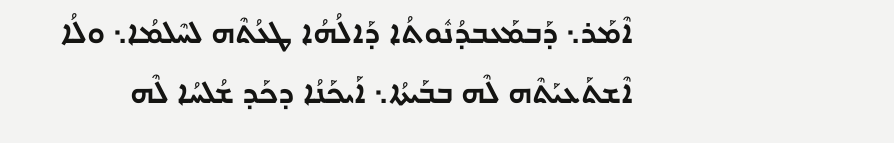ܐܶܡܰܪ܆ ܕܰܒܡܰܥܒܕܳܢܽܘܬܳܐ ܕܰܐܠܳܗܳܐ ܛܥܳܬܶܗ ܠܚܶܠܡܳܐ܆ ܘܠܳܐ ܐܶܫܬܰܥܝܰܬܶܗ ܠܶܗ ܒܒܰܝܬܳܐ܆ ܐܰܝܟܰܢܳܐ ܕܟܰܕ ܫܳܠܚܳܐ ܠܶܗ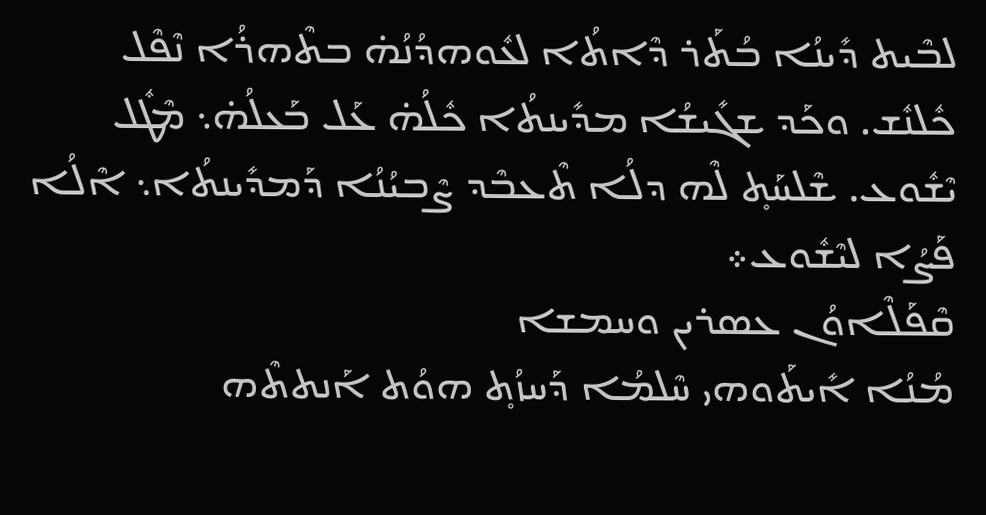ܠܒܶܝܬ ܕܺܝܢܳܐ ܒܳܬܰܪ ܕܶܐܬܳܐ ܠܥܽܘܗܕܳܢܳܗ̇ ܒܬܶܗܪܳܐ ܢܶܦܶܠ ܟܽܠܢܽܫ. ܘܟܰܕ ܫܓܺܝܫܳܐ ܡܕܺܝܢܬܳܐ ܟܽܠܳܗ̇ ܥܰܠ ܒܰܥܠܳܗ̇܆ ܡܶܛܽܠ ܝܶܫܽܘܥ. ܫܶܠܚܰܬ̥ ܠܶܗ ܕܠܳܐ ܬܶܥܒܶܕ ܨܶܒܝܳܢܳܐ ܕܰܡܕܺܝܢܬܳܐ܆ ܐܶܠܳܐ ܦܰܨܳܐ ܠܝܶܫܽܘܥ܀
ܩܶܦܰܠܶܐܘܳܢ ܥܣܪܝܢ ܘܚܡܫܐ
ܡܳܢܳܐ ܐܺܝܬܰܘܗܝ ܚܶܠܡܳܐ ܕܰܚܙܳܬ̥ ܗܘܳܬ ܐܰܢܬܬܶܗ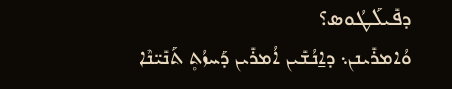ܕܦܺܝܠܰܛܳܘܣ؟
ܘܳܐܡܪܺܝܢܢ܆ ܕܐ̱ܢܳܫܺܝܢ ܐܳܡܪܺܝܢ ܕܰܚܙܳܬ̥ ܬܰܢܺܝ̈ܢܶܐ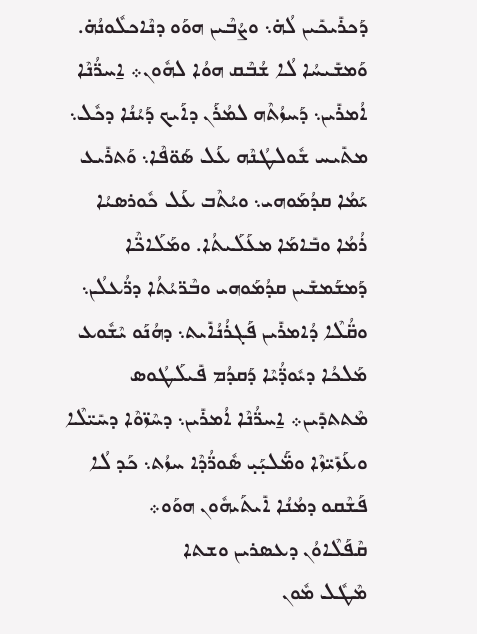ܕܰܟܪܺܝܟܺܝܢ ܠܳܗ̇܆ ܘܨܳܒܶܝܢ ܗܘܰܘ ܕܢܶܐܟܠܽܘܢܳܗ̇. ܘܰܡܫܺܝܚܳܐ ܠܳܐ ܫܳܒܶܩ ܗܘܳܐ ܠܗܽܘܢ܀ ܐ̱ܚܪ̈ܳܢܶܐ ܐܳܡܪܺܝܢ܆ ܕܰܚܙܳܬܶܗ ܠܡܳܪܰܢ ܕܐܰܝܟ ܕܰܝܳܢܳܐ ܕܟܽܠ܆ ܡܬܺܝܚ ܫܽܘܠܛܳܢܶܗ ܥܰܠ ܣܰܘ̈ܦܶܐ܆ ܘܰܬܪܺܝܥ ܝܰܡܳܐ ܩܕܳܡܰܘܗܝ܆ ܘܝܳܬܶܒ ܥܰܠ ܟܽܘܪܣܝܳܐ ܪܳܡܳܐ ܘܒܺܐܡܰܐ ܡܥܰܠܰܝܬܳܐ. ܘܡܰܠܰܐܟ̈ܶܐ ܕܰܡܫܰܡܫܺܝܢ ܩܕܳܡܰܘܗܝ ܘܒܶܪ̈ܝܳܬܳܐ ܕܪ̈ܳܥܠܳܢ܆ ܘܩ̈ܳܠܶܐ ܕܳܐܡܪܺܝܢ ܦܰܓܪܳܢܳܐܺܝܬ܆ ܕܗܳܢܰܘ ܝܶܫܽܘܥ ܡܰܠܟܳܐ ܕܝܽܘܕ̈ܳܝܶܐ ܕܰܩܕܳܡ ܦܺܝܠܰܛܳܘܣ ܡܶܬܬܕܺܝܢ܀ ܐ̱ܚܪ̈ܳܢܶܐ ܐܳܡܪܺܝܢ܆ ܕܚܶܙ̈ܘܶܐ ܕܚܺܝ̈ܠܶܐ ܘܥܰܙܺܝ̈ܙܶܐ ܘܡ̈ܰܠܝ̣ܰܝ̣ ܣܽܘܪ̈ܳܕܶܐ ܚܙܳܬ܆ ܟܰܕ ܠܳܐ ܦܰܫܶܩܘ ܕܡܳܢܳܐ ܐܺܝܬܰܝܗܽܘܢ ܗܘܰܘ܀
ܩܶܦܰܠܶܐܘܳܢ ܕܥܣܪܝܢ ܘܫܬܐ
ܡܶܛܽܠ ܡܽܘܢ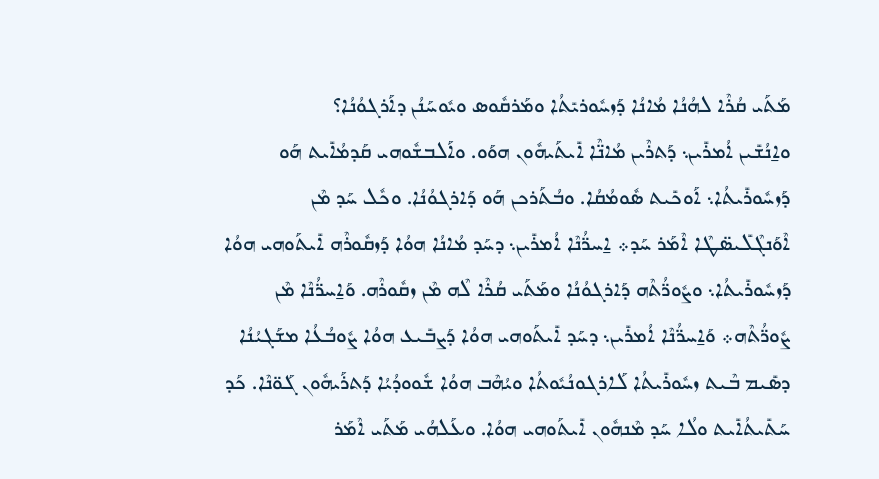ܡܰܬܰܝ ܩܳܪܶܐ ܠܗܳܢܳܐ ܡܳܐܢܳܐ ܕܰܙܚܽܘܪܝܺܬܳܐ ܘܡܰܪܩܽܘܣ ܘܝܽܘܚܰܢܳܢ ܕܐܰܪܓܘܳܢܳܐ؟
ܘܐ̱ܢܳܫܺܝܢ ܐܳܡܪܺܝܢ܆ ܕܰܬܪܶܝܢ ܡܳܐܢ̈ܶܐ ܐܺܝܬܰܝܗܽܘܢ ܗܘܰܘ. ܘܐܰܠܒܫܽܘܗܝ ܩܰܕܡܳܐܺܝܬ ܗܰܘ ܕܰܙܚܽܘܪܺܝܬܳܐ܆ ܐܰܘܟܺܝܬ ܣܽܘܡܳܩܳܐ. ܘܒܳܬܰܪܟܢ ܗܰܘ ܕܰܐܪܓܘܳܢܳܐ. ܘܟܽܠ ܚܰܕ ܡܶܢ ܐܶܘܰܢܓܶܠܺܝܣ̈ܛܶܐ ܐܶܡܰܪ ܚܰܕ܀ ܐ̱ܚܪ̈ܳܢܶܐ ܐܳܡܪܺܝܢ܆ ܕܚܰܕ ܡܳܐܢܳܐ ܗܘܳܐ ܕܰܙܩܽܘܪܶܗ ܐܺܝܬܰܘܗܝ ܗܘܳܐ ܕܰܙܚܽܘܪܺܝܬܳܐ܆ ܘܨܽܘܪ̈ܳܬܶܗ ܕܰܐܪܓܘܳܢܳܐ ܘܡܰܬܰܝ ܩܳܪܶܐ ܠܶܗ ܡܶܢ ܙܩܽܘܪܶܗ. ܘܰܐ̱ܚܪ̈ܳܢܶܐ ܡܶܢ ܨܽܘܪ̈ܳܬܶܗ܀ ܘܰܐ̱ܚܪ̈ܳܢܶܐ ܐܳܡܪܺܝܢ܆ ܕܚܰܕ ܐܺܝܬܰܘܗܝ ܗܘܳܐ ܕܰܨܒܺܝܥ ܗܘܳܐ ܨܽܘܒܳܥܳܐ ܡܫܰܓܝܳܢܳܐ ܕܣܺܝܡ ܒܶܝܬ ܙܚܽܘܪܺܝܬܳܐ ܠܰܐܪܓܘܢܳܝܽܘܬܳܐ ܘܝܳܗܶܒ ܗܘܳܐ ܫܽܘܘܕܳܝܳܐ ܕܰܬܪܰܝܗܽܘܢ ܓܰܘ̈ܢܶܐ. ܟܰܕ ܚܰܬܺܝܬܳܐܺܝܬ ܘܠܳܐ ܚܰܕ ܡܶܢܗܽܘܢ ܐܺܝܬܰܘܗܝ ܗܘܳܐ. ܘܥܰܠܗܳܝ ܡܰܬܰܝ ܐܶܡܰܪ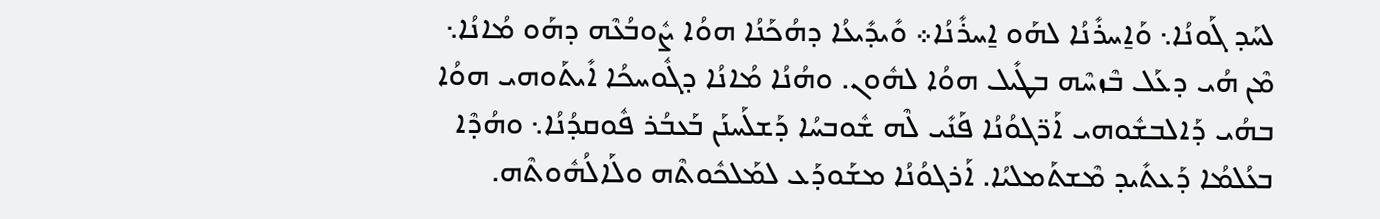ܠܚܰܕ ܓܰܘܢܳܐ܆ ܘܰܐ̱ܚܪܺܢܳܐ ܠܗܰܘ ܐ̱ܚܪܺܢܳܐ܀ ܘܺܝܕܺܝܥܳܐ ܕܗܳܟܰܢܳܐ ܗܘܳܐ ܨܽܘܒܳܥܶܗ ܕܗܰܘ ܡܳܐܢܳܐ܆ ܡܶܢ ܗܳܝ ܕܥܰܠ ܒܶܙܚܶܗ ܒܛܺܝܠ ܗܘܳܐ ܠܗܽܘܢ. ܘܗܳܢܳܐ ܡܳܐܢܳܐ ܕܓܽܘܚܟܳܐ ܐܺܝܬܰܘܗܝ ܗܘܳܐ ܒܗܳܝ ܕܰܐܠܒܫܽܘܗܝ ܐܰܪ̈ܓܘܳܢܳܐ ܦܰܢܺܝ ܠܶܗ ܫܽܘܒܚܳܐ ܕܰܫܠܰܚܢܰܢ ܒܰܥܒܳܪ ܦܽܘܩܕܳܢܳܐ܆ ܘܗܳܕܶܐ ܒܥܳܠܡܳܐ ܕܰܥܬܺܝܕ ܡܶܫܬܰܡܠܝܳܐ. ܐܰܪܓܘܳܢܳܐ ܡܫܰܘܕܰܥ ܠܡܰܠܟܽܘܬܶܗ ܘܠܰܐܠܳܗܽܘܬܶܗ.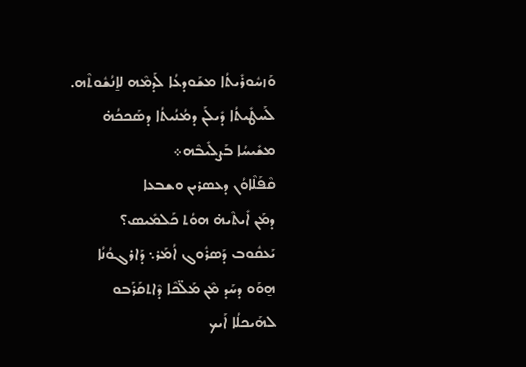ܘܰܙܚܽܘܪܺܝܬܳܐ ܡܫܰܘܕܥܳܐ ܠܰܕܡܶܗ ܠܐ̱ܢܳܫܽܘܬܶܗ. ܠܰܚܛܺܝܬܳܐ ܕܺܝܠܰܢ ܕܡܳܢܳܝܬܳܐ ܕܣܰܟܟܳܗ̇ ܡܫܺܝܚܳܐ ܒܰܨܠܺܝܒܶܗ܀
ܩܶܦܰܠܶܐܘܳܢ ܕܥܣܪܝܢ ܘܫܒܥܐ
ܕܡܰܢ ܐܺܝܬܶܝܗ̇ ܗܘܳܬ ܟܰܠܡܺܝܣ؟
ܝܰܥܩܽܘܒ ܕܰܣܪܽܘܓ ܐܳܡܰܪ܆ ܕܰܐܪܓܘܳܢܳܐ ܗ̱ܘܰܘ ܕܚܰܕ ܡܶܢ ܡܰܠ̈ܟܶܐ ܕܶܐܬܩܰܪܰܒܘ ܠܗܰܝܟܠܳܐ ܐܰܝܟ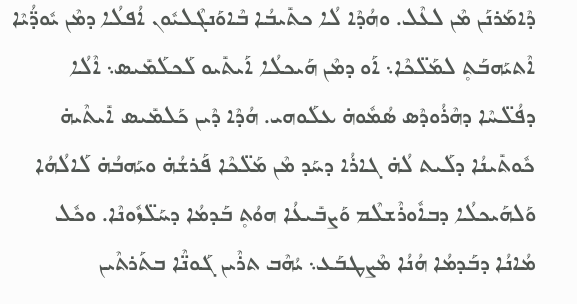ܕܶܐܡܰܪܢܰܢ ܡܶܢ ܠܥܶܠ. ܘܗܳܕܶܐ ܠܳܐ ܟܬܺܝܒܳܐ ܒܶܐܘܰܢܓܶܠܝܽܘܢ ܐܳܦܠܳܐ ܕܡܶܢ ܝܽܘܕ̈ܳܝܶܐ ܐܶܬܝܰܗܒܰܬ̥ ܠܡܰܠ̈ܟܶܐ܆ ܐܰܘ ܕܡܶܢ ܗܰܝܟܠܳܐ ܐܰܝܬܺܝܘ ܠܰܟܠܰܡܺܝܣ܆ ܐܶܠܳܐ ܕܦܳܠ̈ܚܶܐ ܕܗܶܪܳܘܕܶܣ ܣܳܡܽܘܗ̇ ܥܠܰܘܗܝ. ܗܳܕܶܐ ܕܶܝܢ ܟܰܠܡܺܝܣ ܐܺܝܬܶܝܗ̇ ܟܽܘܬܺܝܢܳܐ ܕܠܰܝܬ ܠܳܗ̇ ܓܐܪܳܐ ܕܚܰܕ ܡܶܢ ܡܰܠ̈ܟܶܐ ܦܰܪܫܳܗ̇ ܘܝܰܗܒܳܗ̇ ܠܰܐܠܳܗܳܐ ܘܰܠܗܰܝܟܠܳܐ ܕܒܐܽܘܪܶܫܠܶܡ ܘܰܨܒܺܝܥܳܐ ܗܘܳܬ̥ ܒܰܕܡܳܐ ܕܚܰܠ̈ܙܽܘܢܶܐ. ܘܟܽܠ ܡܳܐܢܳܐ ܕܒܰܕܡܳܐ ܗܳܢܳܐ ܡܶܨܛܒܰܥ܆ ܝܳܗܶܒ ܬܪܶܝܢ ܓܰܘܢ̈ܶܐ ܒܬܰܪܬܶܝܢ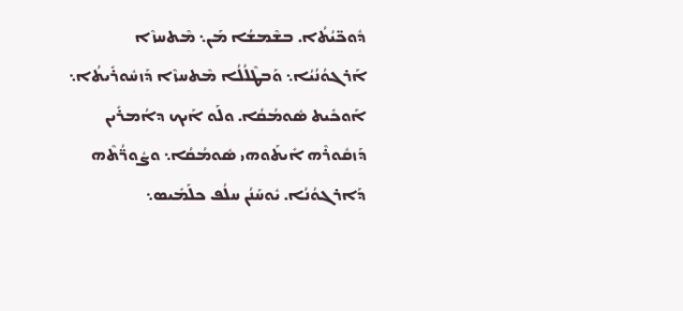ܕܽܘܟ̈ܝܳܬܳܐ. ܒܫܶܡܫܳܐ ܡܰܢ܆ ܡܶܬܚܙܶܐ ܐܰܪܓܘܳܢܳܝܳܐ܆ ܘܰܒܛܶܠܳܠܳܐ ܡܶܬܚܙܶܐ ܕܰܙܚܽܘܪܺܝܬܳܐ܆ ܐܰܘܟܺܝܬ ܣܽܘܡܳܩܳܐ. ܘܠܰܘ ܐܰܝܟ ܕܐܳܡܪܺܝܢ ܕܰܙܩܽܘܪܶܗ ܐܺܝܬܰܘܗܝ ܣܽܘܡܳܩܳܐ܆ ܘܨܽܘܪ̈ܳܬܶܗ ܕܰܐܪܓܘܳܢܳܐ. ܝܽܘܚܰܢܳܢ ܚܠܳܦ ܟܠܰܡܺܝܣ܆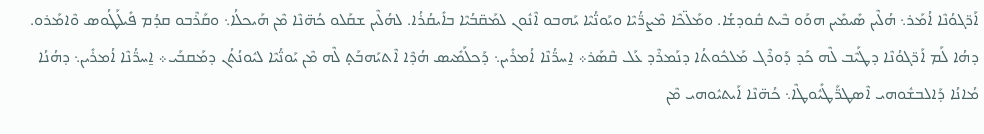ܐܰܪ̈ܓܘܳܢܶܐ ܐܳܡܰܪ܆ ܗܳܠܶܝܢ ܣܺܝܡܺܝܢ ܗܘܰܘ ܒܶܝܬ ܩܽܘܕܫܳܐ. ܘܡܰܠ̈ܟܶܐ ܡܶܨܪ̈ܳܝܶܐ ܘܝܰܘܢ̈ܳܝܶܐ ܝܰܗܒܘ ܐܶܢܽܘܢ ܠܡܰܩ̈ܒܳܝܶܐ ܒܐܺܝܩܳܪܳܐ. ܠܗܳܠܶܝܢ ܫܩܰܠܘ ܟܳܗ̈ܢܶܐ ܡܶܢ ܗܰܝܟܠܳܐ܆ ܘܩܰܪܶܒܘ ܩܕܳܡ ܦܺܝܠܰܛܳܘܣ ܘܶܐܡܰܪܘ. ܕܗܳܐ ܠܰܡ ܐܰܪ̈ܓܘܳܢܶܐ ܕܛܰܝܶܒ ܠܶܗ ܟܰܕ ܕܰܘܪܶܓ ܡܰܠܟܽܘܬܳܐ ܕܢܰܡܪܶܕ ܥܰܠ ܩܶܣܰܪ܀ ܐ̱ܚܪ̈ܳܢܶܐ ܐܳܡܪܺܝܢ܆ ܕܰܟܠܰܡܺܝܣ ܗܳܕܶܐ ܐܶܬܝܰܗܒܰܬ̥ ܠܶܗ ܡܶܢ ܝܰܘܢ̈ܳܝܶܐ ܠܝܽܘܢܳܬܳܢ ܕܡܰܩܒܰܝ܀ ܐ̱ܚܪ̈ܳܢܶܐ ܐܳܡܪܺܝܢ܆ ܕܗܳܢܳܐ ܡܳܐܢܳܐ ܕܰܐܠܒܫܽܘܗܝ ܐܶܤܛܪ̈ܰܛܺܝܽܘܛܶܐ܆ ܟܳܗ̈ܢܶܐ ܐܰܝܬܝܽܘܗܝ ܡܶܢ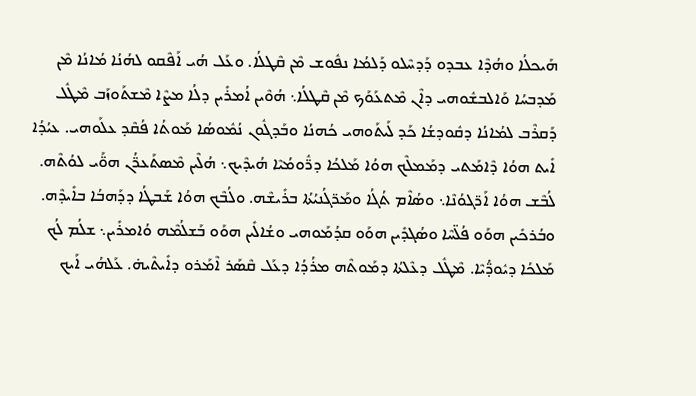ܗܰܝܟܠܳܐ ܘܗܳܕܶܐ ܥܒܕܘ ܕܰܕܚܶܠܘ ܕܰܠܡܳܐ ܢܦܽܘܫ ܡܶܢ ܩܶܛܠܳܐ. ܘܥܰܠ ܗܳܝ ܐܰܦܶܩܘ ܠܗܳܢܳܐ ܡܳܐܢܳܐ ܡܶܢ ܡܰܕܒܚܳܐ ܘܰܐܠܒܫܽܘܗܝ ܕܐܶܢ ܡܶܬܥܰܘܰܟ ܡܶܢ ܩܶܛܠܳܐ܆ ܗܳܘܶܝܢ ܐܳܡܪܺܝܢ ܕܠܳܐ ܡܨܶܐ ܡܶܫܬܰܘܙܰܒ ܡܶܛܽܠ ܕܰܩܪܶܒ ܠܡܳܐܢܳܐ ܕܩܽܘܕܫܳܐ ܟܰܕ ܠܰܝܬܰܘܗܝ ܟܳܗܢܳܐ ܘܒܰܕܓܽܘܢ ܢܳܡܽܘܣܳܐ ܡܰܘܬܳܐ ܦܳܩܶܕ ܥܠܰܘܗܝ. ܥܝܳܕܳܐ ܐܺܝܬ ܗܘܳܐ ܕܶܐܡܰܬܝ ܕܡܰܡܠܶܟ ܗܘܳܐ ܡܰܠܟܳܐ ܕܪ̈ܽܘܡܳܝܶܐ ܗܳܝܕܶܝܟ܆ ܗܳܠܶܝܢ ܡܶܣܬܰܥܪ̈ܳܢ ܗܘ̈ܰܝ ܠܘܳܬܶܗ. ܠܳܒܶܫ ܗܘܳܐ ܐܰܪ̈ܓܘܳܢܶܐ܆ ܘܣܳܐܶܡ ܬܳܓܳܐ ܘܡܰܪ̈ܓܳܢܝܳܬܳܐ ܒܪܺܝܫܶܗ. ܘܠܳܒܶܟ ܗܘܳܐ ܫܰܒܛܳܐ ܕܕܰܗܒܳܐ ܒܐܺܝܕܶܗ. ܘܒܳܪܟܺܝܢ ܗܘܰܘ ܦܳܠ̈ܚܶܐ ܘܣܳܓܕܺܝܢ ܗܘܰܘ ܩܕܳܡܰܘܗܝ ܘܫܳܐܠܺܝܢ ܗܘܰܘ ܒܰܫܠܳܡܶܗ ܘܳܐܡܪܺܝܢ܆ ܫܠܳܡ ܠܳܟ ܡܰܠܟܳܐ ܕܝܽܘܕ̈ܳܝܶܐ. ܡܶܛܽܠ ܕܥܶܠܬܳܐ ܕܡܰܘܬܶܗ ܡܪܳܕܳܐ ܕܥܰܠ ܩܶܣܰܪ ܐܶܡܰܪܘ ܕܐܺܝܬܶܝܗ̇. ܥܰܠܗܳܝ ܐܰܝܟ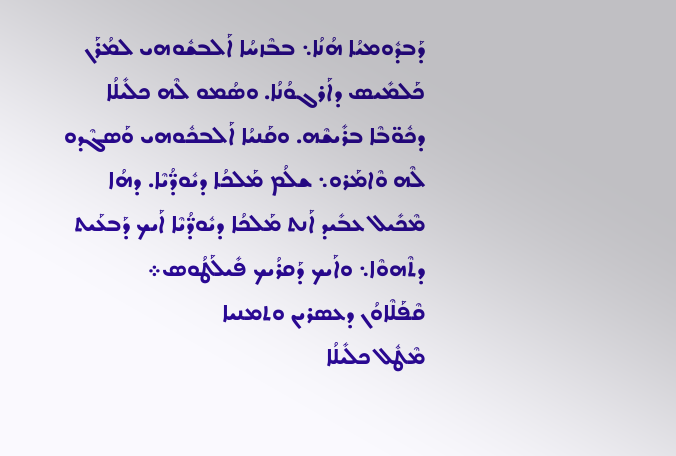ܕܰܒܕܽܘܡܝܳܐ ܗܳܢܳܐ܆ ܒܒܶܙܚܳܐ ܐܰܠܒܫܽܘܗܝ ܠܡܳܪܰܢ ܟܰܠܡܺܝܣ ܕܐܰܪܓܘܳܢܳܐ. ܘܣܳܡܘ ܠܶܗ ܟܠܺܝܠܳܐ ܕܟܽܘ̈ܒܶܐ ܒܪܺܝܫܶܗ. ܘܩܰܢܝܳܐ ܐܰܠܒܟܽܘܗܝ ܘܰܣܓܶܕܘ ܠܶܗ ܘܶܐܡܰܪܘ܆ ܫܠܳܡ ܡܰܠܟܳܐ ܕܝܽܘܕ̈ܳܝܶܐ. ܕܗܳܐ ܡܶܟܺܝܠ ܥܒܺܝܕ ܐܰܢܬ ܡܰܠܟܳܐ ܕܝܽܘܕ̈ܳܝܶܐ ܐܰܝܟ ܕܰܒܥܰܝܬ ܕܬܶܗܘܶܐ܆ ܘܐܰܝܟ ܕܰܩܪܳܝܟ ܦܺܝܠܰܛܳܘܣ܀
ܩܶܦܰܠܶܐܘܳܢ ܕܥܣܪܝܢ ܘܬܡܢܝܐ
ܡܶܛܽܠ ܟܠܺܝܠܳܐ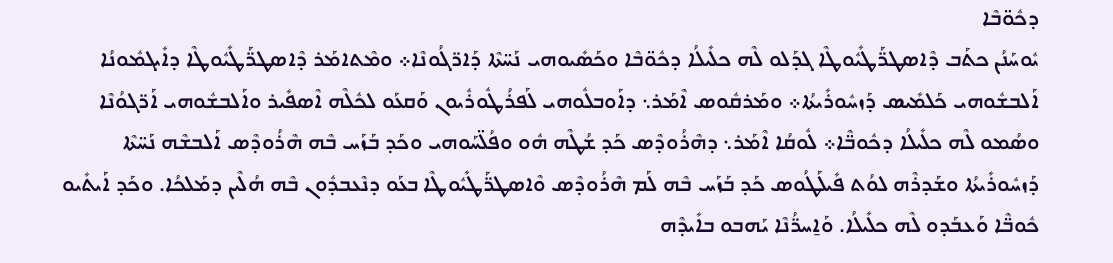ܕܟܽܘ̈ܒܶܐ
ܝܽܘܚܰܢܳܢ ܟܬܰܒ ܕܶܐܣܛܪ̈ܰܛܺܝܽܘܛܶܐ ܓܕܰܠܘ ܠܶܗ ܟܠܺܝܠܳܐ ܕܟܽܘ̈ܒܶܐ ܘܟܰܣܺܝܘܗܝ ܢܰܚ̈ܬܶܐ ܕܰܐܪ̈ܓܳܘܢܶܐ܀ ܘܡܶܬܐܡܰܪ ܕܶܐܣܛܪ̈ܰܛܺܝܽܘܛܶܐ ܕܐܺܝܓܡܽܘܢܳܐ ܐܰܠܒܫܽܘܗܝ ܟܰܠܡܺܝܣ ܕܰܙܚܽܘܪܺܝܬܳܐ܀ ܘܡܰܪܩܽܘܣ ܐܶܡܰܪ܆ ܕܐܰܘܒܠܽܘܗܝ ܠܰܦܪܳܛܽܘܪܽܝܘܢ ܘܰܩܥܰܘ ܠܟܽܠܶܗ ܐܶܣܦܺܝܪ ܘܐܰܠܒܫܽܘܗܝ ܐܰܪ̈ܓܘܳܢܶܐ ܘܣܳܡܘ ܠܶܗ ܟܠܺܝܠܳܐ ܕܟܽܘܒ̈ܶܐ܀ ܠܽܘܩܳܐ ܐܶܡܰܪ܆ ܕܗܶܪܳܘܕܶܣ ܟܰܕ ܫܳܛܶܗ ܗܽܘ ܘܦܳܠ̈ܚܰܘܗܝ ܘܟܰܕ ܒܰܙܰܚ ܒܶܗ ܗܶܪܳܘܕܶܣ ܐܰܠܒܫܶܗ ܢܰܚ̈ܬܶܐ ܕܰܙܚܽܘܪܺܝܬܳܐ ܘܫܰܕܪܶܗ ܠܘܳܬ ܦܺܝܠܰܛܳܘܣ ܟܰܕ ܒܰܙܰܚ ܒܶܗ ܠܰܡ ܗܶܪܳܘܕܶܣ ܘܶܐܣܛܪ̈ܰܛܺܝܽܘܛܶܐ ܒܥܰܘ ܕܢܶܥܒܕܽܘܢ ܒܶܗ ܗܳܠܶܝܢ ܕܡܰܠܟܳܐ. ܘܟܰܕ ܐܰܝܬܺܝܘ ܟܽܘܒ̈ܶܐ ܘܰܥܒܰܕܘ ܠܶܗ ܟܠܺܝܠܳܐ. ܘܰܐ̱ܚܪ̈ܳܢܶܐ ܝܰܗܒܘ ܒܐܺܝܕܶܗ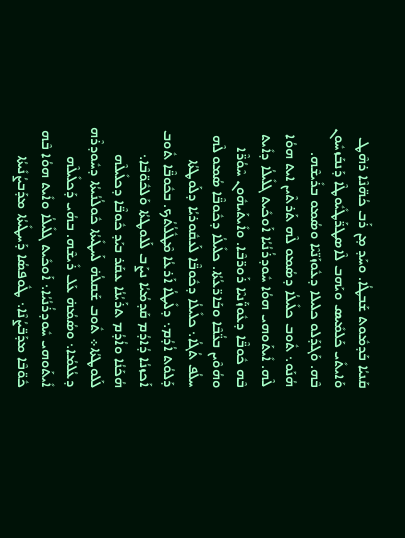ܩܰܢܝܳܐ ܒܰܕܡܽܘܬ ܫܰܒܛܳܐ. ܘܚܰܕ ܡ̣ܢ ܪܰܒ ܟܳܗ̈ܢܶܐ ܪܗܶܛ ܘܰܐܝܬܺܝ ܟܰܠܡܺܝܣ ܘܝܰܗܒ ܠܶܐܣܛܪ̈ܰܛܺܝܽܘܛܶܐ ܕܰܢܒܰܙܚܽܘܢ ܒܶܗ. ܘܰܓܕܰܠܘ ܟܠܝܠܐ ܕܥܽܘܙܰܢ̈ܝܶܐ ܘܣܳܡܘ ܒܪܺܝܫܶܗ. ܗܳܢܰܘ܆ ܬܽܘܒ ܟܠܺܝܠܳܐ ܕܣܳܡܘ ܠܶܗ ܬܰܪܬܶܝܢ ܐܝܬ ܗܘܳܐ ܠܶܗ. ܐܺܝܬܰܘܗܝ ܗܘܳܐ ܚܽܘܕܪܳܢܳܝܳܐ ܐܰܘܟܺܝܬ ܓܠܺܝܠܳܐ ܕܐܺܝܬ ܒܶܗ ܟܽܘܒ̈ܶܐ ܕܥܽܘܙ̈ܰܢܝܶܐ ܪܰܘܪ̈ܒܶܐ. ܘܐܺܝܬܰܝܗܽܘܢ ܚܶܘܳܪ̈ܶܐ ܘܗܳܘܶܝܢ ܒܥ̈ܳܒܶܐ ܘܒܰܐܪ̈ܥܳܬܳܐ. ܟܠܺܝܠܳܐ ܕܟܽܘܒ̈ܶܐ ܣܳܡܘ ܠܶܗ ܚܠܳܦ ܬܳܓܳܐ܆ ܟܠܺܝܠܳܐ ܕܟܽܘܒ̈ܶܐ ܠܰܥܩܽܘܪܝܳܐ ܕܠܰܘܛܬܳܐ ܕܰܠܘܳܬ ܐܳܕܳܡ܆ ܕܠܺܝܛܳܐ ܐܰܪܥܳܐ ܡܶܛܽܠܳܬܳܟ. ܒܟܽܘܒ̈ܶܐ ܬܽܘܒ ܐܰܟܙܢܳܐ ܕܳܐܕܳܡ ܩܰܕܡܳܝܳܐ ܢܨܰܒ ܠܰܠܘܛܬܳܐ ܘܰܠܟܽܘ̈ܒܶܐ܆ ܗܳܟܰܢܳܐ ܘܐܳܕܳܡ ܬܪܰܝܳܢܳܐ ܥܩܰܪ ܒܝܰܕ ܟܽܘܒ̈ܶܐ ܕܟܠܺܝܠܶܗ ܠܰܠܘܛܬܳܐ܀ ܬܽܘܒ ܫܰܩܠܳܗ̇ ܠܰܚܛܺܝܬܳܐ ܟܽܘܠܳܢܳܝܬܳܐ ܕܚܽܘܕܪܶܗ ܕܥܳܠܡܳܐ܆ ܘܣܳܡܳܗ̇ ܥܰܠ ܪܺܝܫܶܗ. ܒܗܳܝ ܕܰܟܠܺܝܠܶܗ ܐܺܝܬܰܘܗܝ ܚܽܘܕܪܳܢܳܝܳܐ܆ ܐܰܘܟܺܝܬ ܓܠܺܝܠܳܐ ܘܐܺܝܬ ܗܘܳܐ ܒܶܗ ܟܽܘ̈ܒܶܐ ܡܕܰܒ̈ܨܳܢܶܐ܆ ܛܽܘܦܣܳܐ ܕܰܚܛܺܝܬܳܐ ܡܕܰܒܨܳܢܺܝܬܳܐ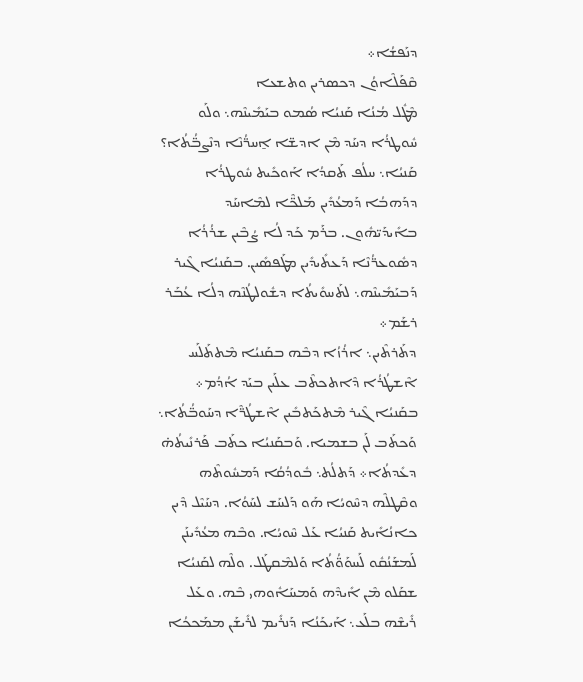ܕܢܰܦܫܳܐ܀
ܩܶܦܰܠܶܐܘܳܢ ܕܟܣܪܝܢ ܘܬܫܥܐ
ܡܶܛܽܠ ܡܳܢܳܐ ܩܰܢܝܳܐ ܣܳܡܘ ܒܝܰܡܺܝܢܶܗ܆ ܘܠܰܘ ܚܽܘܛܪܳܐ ܕܚܰܕ ܡܶܢ ܐܕܫ̈ܐ ܐ̱ܚܪ̈ܳܢܶܐ ܕܢܶܨܒ̈ܳܬܳܐ؟
ܩܰܢܝܳܐ܆ ܚܠܳܦ ܬܰܩܕܳܐ ܐܰܘܟܺܝܬ ܚܽܘܛܪܳܐ ܕܕܰܗܒܳܐ ܕܰܡܥܳܕܺܝܢ ܡܰܠܟ̈ܶܐ ܠܡܶܐܚܰܕ ܒܐܺܝܕܰܝ̈ܗܽܘܢ. ܒܪܰܡ ܟܰܕ ܠܳܐ ܨܳܒܶܝܢ ܫܪܳܪܳܐ ܕܣܽܘܥܪ̈ܳܢܶܐ ܕܰܥܬܺܝܕܺܝܢ ܡܛܰܦܣܺܝܢ. ܒܩܰܢܝܳܐ ܓܶܝܪ ܕܰܒܝܰܡܺܝܢܶܗ܆ ܠܬܰܚܘܺܝܬܳܐ ܕܫܽܘܠܛܳܢܶܗ ܕܠܳܐ ܥܳܒܰܪ ܪܫܰܡ܀
ܕܬܰܪܬܶܝܢ܆ ܐܪܳܙܳܐ ܕܒܶܗ ܒܩܰܢܝܳܐ ܡܶܬܬܰܠܰܚ ܐܶܫܛܳܪܳܐ ܕܶܐܬܟܬܶܒ ܥܠܰܝܢ ܒܝܰܕ ܐܳܕܳܡ܀ ܒܩܰܢܝܳܐ ܓܶܝܪ ܡܶܬܟܰܬܒܺܝܢ ܐܶܫܛܳܪ̈ܶܐ ܕܚܰܘܒ̈ܳܬܳܐ܆ ܘܰܟܬܰܒ ܠܰܢ ܒܫܡܝܐ. ܘܰܒܩܰܢܝܳܐ ܟܬܰܒ ܦܰܪܢܺܝܬܳܗ̇ ܕܥܺܕܬܳܐ܀ ܕܰܬܠܳܬ܆ ܒܽܘܕܳܩܳܐ ܕܰܡܚܽܘܬܶܗ ܘܩܶܛܠܶܗ ܕܚܶܘܝܳܐ ܗܰܘ ܕܰܠܚܰܫ ܠܚܰܘܳܐ. ܕܚܰܝܶܠ ܕܶܝܢ ܟܐܢܳܐܺܝܬ ܩܰܢܝܳܐ ܥܰܠ ܚܶܘܝܳܐ. ܘܒܶܗ ܡܥܳܕܺܝܢܰܢ ܠܰܡܫܰܢܳܩܽܘ ܠܰܚܘܰܘ̈ܳܬܳܐ ܘܰܠܡܶܩܛܰܠ. ܘܠܶܗ ܠܩܰܢܝܳܐ ܫܩܰܠܘ ܡܶܢ ܐܺܝܕܶܗ ܘܰܡܚܰܐܽܘܗܝ ܒܶܗ. ܘܥܰܠ ܪܺܝܫܶܗ ܒܠܰܥ܆ ܐܰܝܟܰܢܳܐ ܕܰܢܪܺܝܡ ܠܪܺܝܫܰܢ ܡܡܰܟܟܳܐ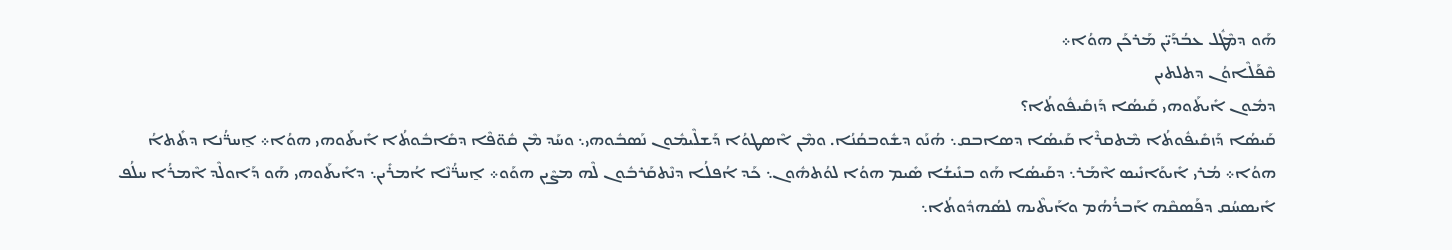ܗܰܘ ܕܡܶܛܽܠ ܥܒܳܕܰܝ̈ܢ ܡܰܪܟܰܢ ܗܘܳܐ܀
ܩܶܦܰܠܶܐܘܳܢ ܕܬܠܬܝܢ
ܕܡܽܘܢ ܐܺܝܬܰܘܗܝ ܩܰܝܣܳܐ ܕܰܙܩܺܝܦܽܘܬܳܐ؟
ܩܰܝܣܳܐ ܕܰܙܩܺܝܦܽܘܬܳܐ ܡܶܬܩܪܶܐ ܩܰܝܣܳܐ ܕܣܐܒܩ܆ ܗܳܢܰܘ ܕܫܽܘܒܩܳܢܳܐ. ܘܡܶܢ ܐܶܤܛܘܳܐ ܕܰܫܠܶܝܡܽܘܢ ܢܰܣܒܽܘܗܝ܆ ܘܚܰܕ ܡܶܢ ܩܽܘ̈ܦܶܐ ܕܩܺܐܒܽܘܬܳܐ ܐܺܝܬܰܘܗܝ ܗܘܳܐ܀ ܐ̱ܚܪ̈ܳܢܐ ܕܬܺܬܐܳ ܗܘܳܐ܀ ܡܳܪܝ ܐܺܝܘܰܐܢܺܝܣ ܐܶܡܰܪ܆ ܕܩܰܝܣܳܐ ܗܰܘ ܒܢܺܝܫܳܐ ܤܺܝܡ ܗܘܳܐ ܠܘܳܬܗܽܘܢ܆ ܟܰܕ ܐܳܦܠܳܐ ܕܢܶܬܩܰܪܒܽܘܢ ܠܶܗ ܡܨܶܝܢ ܗܘܰܘ܀ ܐ̱ܚܪ̈ܳܢܶܐ ܐܳܡܪܺܝܢ܆ ܕܐܺܝܬܰܘܗܝ ܗܰܘ ܕܰܐܘܠܶܕ ܐܶܡܪܳܐ ܚܠܳܦ ܐܺܝܣܚܳܩ ܕܦܰܣܩܶܗ ܐܰܒܪܳܗܳܡ ܘܐܰܝܬܶܝܗ ܠܣܳܗܕܽܘܬܳܐ܆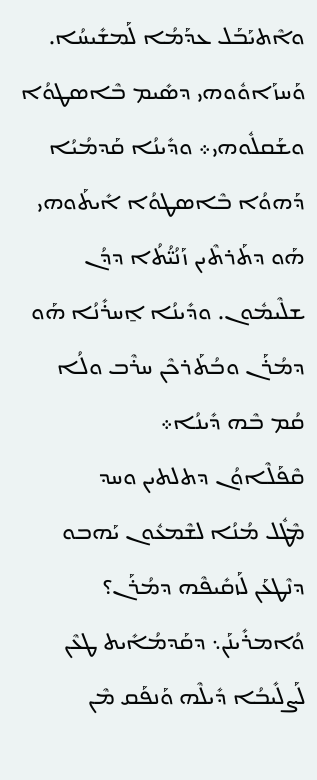ܘܐܶܬܝܰܒܰܠ ܥܕܰܡܳܐ ܠܰܡܫܺܝܚܳܐ. ܘܰܚܙܰܐܘܽܘܗܝ ܕܣܺܝܡ ܒܶܐܣܛܘܳܐ ܘܫܰܩܠܽܘܗܝ܀ ܘܕܺܝܢܳܐ ܩܰܕܡܳܝܳܐ ܕܰܗܘܳܐ ܒܶܐܣܛܘܳܐ ܐܺܝܬܰܘܗܝ ܗܰܘ ܕܬܰܪܬܶܝܢ ܙܰܢܳܝ̈ܳܬܳܐ ܕܕܳܢ ܫܠܶܝܡܽܘܢ. ܘܕܺܝܢܳܐ ܐ̱ܚܪܺܢܳܐ ܗܰܘ ܕܡܳܪܰܢ ܘܒܳܬܰܪܟܶܢ ܚܪܶܒ ܘܠܳܐ ܩܳܡ ܒܶܗ ܕܺܝܢܳܐ܀
ܩܶܦܰܠܶܐܘܳܢ ܕܬܠܬܝܢ ܘܚܕ
ܡܶܛܽܠ ܡܳܢܳܐ ܠܫܶܡܥܽܘܢ ܝܰܗܒܘ ܕܢܶܛܥܰܢ ܠܰܙܩܺܝܦܶܗ ܕܡܳܪܰܢ؟
ܘܳܐܡܪܺܝܢܰܢ܆ ܕܩܰܕܡܳܐܺܝܬ ܛܥܶܢ ܠܰܨܠܺܝܒܳܐ ܕܺܝܠܶܗ ܘܰܢܦܰܩ ܡܶܢ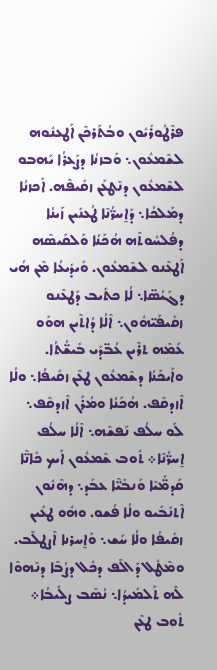ܦܪܶܛܽܘܪܺܝܽܘܢ ܘܒܳܬܰܪܟܶܢ ܐܰܛܥܢܽܘܗ ܠܫܶܡܥܽܘܢ܆ ܘܰܒܙܢܳܐ ܕܨܰܥܪܳܐ ܝܰܗܒܘ ܠܫܶܡܥܽܘܢ ܕܢܶܛܥܰܢ ܙܩܺܝܦܶܗ. ܐܰܟܙܢܳܐ ܕܡܰܠܟܳܐ܆ ܕܰܐ̱ܚܪ̈ܳܢܶܐ ܛܳܥܢܺܝܢ ܙܰܝܢܳܐ ܕܦܳܠܚܽܘܬܶܗ ܗܳܟܰܢܳܐ ܘܰܠܩܰܝܣܶܗ ܐܰܛܥܶܢܘ ܠܫܶܡܥܽܘܢ. ܘܺܝܕܺܝܥܳܐ ܡܶܢ ܗܳܝ ܕܓܰܝܳܣ̈ܐ܆ ܠܳܐ ܟܬܺܝܒ ܕܰܛܥܶܢܘ ܙܩܺܝܦܰܝ̈ܗܽܘܢ܆ ܐܶܠܳܐ ܕܳܐܬܶܝܢ ܗܘܰܘ ܥܰܡܶܗ ܬܪܶܝܢ ܥܳܒ̈ܕܰܝ ܒܺܝܫ̈ܳܬܳܐ. ܘܐܰܝܟܰܢܳܐ ܕܫܶܡܥܽܘܢ ܛܥܶܢ ܙܩܺܝܦܳܐ܆ ܘܠܳܐ ܐܶܙܕܩܶܦ. ܗܳܟܰܢܳܐ ܘܡܳܪܰܢ ܐܶܙܕܩܶܦ܆ ܠܰܘ ܚܠܳܦ ܢܰܦܫܶܗ܆ ܐܶܠܳܐ ܚܠܳܦ ܐ̱ܚܪ̈ܳܢܶܐ܀ ܬܽܘܒ ܫܶܡܥܽܘܢ ܐܰܝܟ ܟܺܐܢ̈ܶܐ ܩܰܕܡ̈ܳܝܶܐ ܘܰܢܒܺܝ̈ܶܐ ܥܒܰܕ܆ ܕܗܶܢܽܘܢ ܐܶܬܢܰܒܺܝܘ ܘܠܳܐ ܦܳܫܘ. ܘܗܽܘ ܛܥܺܝܢ ܙܩܺܝܦܳܐ ܘܠܳܐ ܚܰܫ܆ ܘܰܐ̱ܚܪܢܐ ܐܶܨܛܠܶܒ. ܘܡܶܛܽܠ ܕܰܐܠܶܦ ܕܟܽܠ ܕܨܳܒܶܐ ܕܢܶܗܘܶܐ ܠܶܗ ܬܰܠܡܺܝܕܳܐ܆ ܢܳܣܶܒ ܨܠܺܝܒܳܐ܀ ܬܽܘܒ ܛܥܶܢ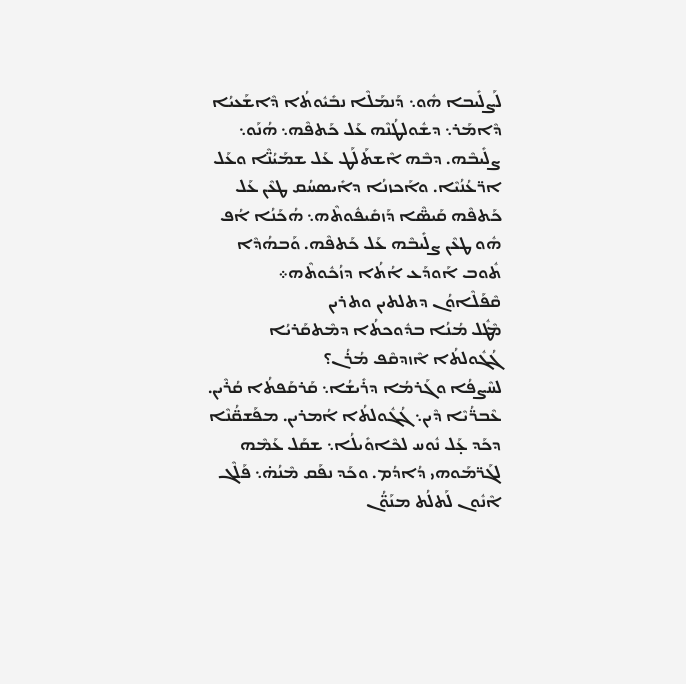ܠܰܨܠܺܝܒܐ ܗܽܘ܆ ܕܰܢܡܰܠܶܐ ܢܒܺܝܽܘܬܳܐ ܕܶܐܫܰܥܝܳܐ ܕܶܐܡܰܪ܆ ܕܫܽܘܠܛܳܢܶܗ ܥܰܠ ܟܰܬܦܶܗ܆ ܗܳܢܰܘ܆ ܨܠܺܝܒܶܗ. ܕܒܶܗ ܐܶܫܬܰܠܰܛ ܥܰܠ ܫܡܰܝܳܢ̈ܶܐ ܘܥܰܠ ܐܪ̈ܥܳܢܳܝܶܐ. ܘܐܰܟܙܢܳܐ ܕܐܺܝܣܚܳܩ ܛܥܶܢ ܥܰܠ ܟܰܬܦܶܗ ܩܰܝܣ̈ܶܐ ܕܰܙܩܺܝܦܽܘܬܶܗ܆ ܗܳܟܰܢܳܐ ܐܳܦ ܗܽܘ ܛܥܶܢ ܨܠܺܝܒܶܗ ܥܰܠ ܟܰܬܦܶܗ. ܘܰܒܗܳܕܶܐ ܬܽܘܒ ܐܰܘܕܰܥ ܐܳܬܳܐ ܕܙܳܟܽܘܬܶܗ܀
ܩܶܦܰܠܶܐܘܳܢ ܕܬܠܬܝܢ ܘܬܪܝܢ
ܡܶܛܽܠ ܡܳܢܳܐ ܒܕܽܘܟܬܳܐ ܕܡܶܬܩܰܪܝܳܐ ܓܳܓܽܘܠܬܳܐ ܐܶܙܕܩܶܦ ܡܳܪܳܢ؟
ܠܚܶܨܦܳܐ ܘܓܰܪܡܳܐ ܕܪܺܝܫܳܐ܆ ܩܰܪܩܰܦܬܳܐ ܩܳܪܶܝܢ. ܥܶܒܪ̈ܳܝܶܐ ܕܶܝܢ܆ ܓܳܓܽܘܠܬܳܐ ܐܳܡܪܝܢ. ܡܦܰܫܩ̈ܳܢܶܐ ܕܟܰܕ ܥ̣ܰܠ ܢܽܘܚ ܠܟܶܐܘܺܝܠܳܐ܆ ܫܩܰܠ ܥܰܡܶܗ ܠܓܰܪ̈ܡܰܘܗܝ ܕܳܐܕܳܡ. ܘܟܰܕ ܢܦܰܩ ܡܶܢܳܗ̇܆ ܦܰܠܶܓ ܐܶܢܽܘܢ ܠܰܬܠܳܬ ܡܢܰܘ̈ܳܢ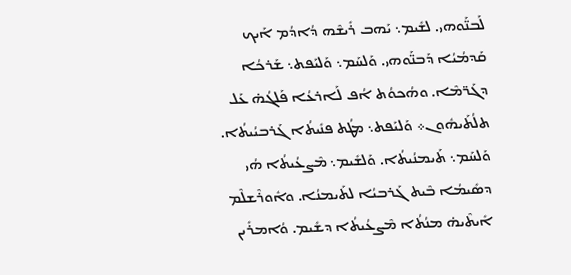ܠܰܒܢ̈ܰܘܗܝ. ܠܫܺܝܡ܆ ܝܰܗܒ ܪܺܝܫܶܗ ܕܳܐܕܳܡ ܐܰܝܟ ܩܰܕܡܳܝܳܐ ܕܰܒܢ̈ܰܘܗܝ. ܘܰܠܚܰܡ܆ ܘܰܠܝܰܦܬ܆ ܫܰܪܟܳܐ ܕܓܰܪ̈ܡܶܐ. ܘܗܳܟܘܳܬ ܐܳܦ ܠܰܐܪܥܳܐ ܦܰܠܓܳܗ̇ ܥܰܠ ܬܠܳܬܰܝܗܽܘܢ܀ ܘܰܠܝܰܦܬ܆ ܡܛܳܬ ܦܢܺܝܬܳܐ ܓܰܪܒܝܳܝܬܳܐ. ܘܰܠܚܰܡ܆ ܬܰܝܡܢܳܝܬܳܐ. ܘܰܠܫܺܝܡ܆ ܡܶܨܥܳܝܬܳܐ ܗܳܝ ܕܣܺܝܡܳܐ ܒܶܝܬ ܓܰܪܒܝܳܐ ܠܬܰܝܡܢܳܐ. ܘܐܽܘܪܶܫܠܶܡ ܐܺܝܬܶܝܗ̇ ܡܢܳܬܳܐ ܡܶܨܥܳܝܬܳܐ ܕܫܺܝܡ. ܘܳܐܡܪܺܝܢ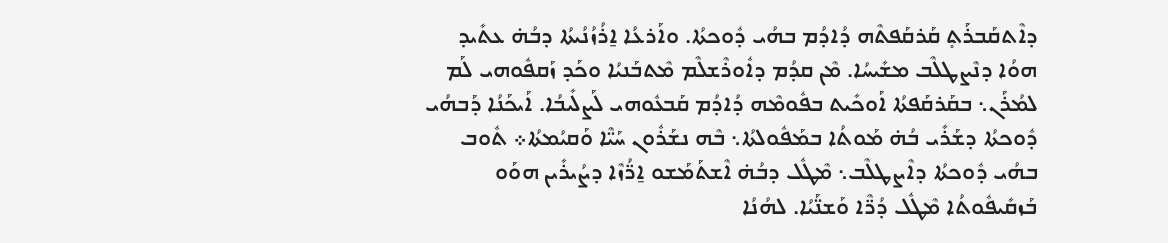ܕܐܶܬܩܰܒܪܰܬ̥ ܩܰܪܩܰܦܬܶܗ ܕܳܐܕܳܡ ܒܗܳܝ ܕܽܘܟܬܳܐ. ܘܐܰܪܥܳܐ ܐ̱ܪܳܙܳܢܳܝܬܳܐ ܕܒܳܗ̇ ܥܬܺܝܕ ܗܘܳܐ ܕܢܶܨܛܠܶܒ ܡܫܺܝܚܳܐ. ܡܶܢ ܩܕܳܡ ܕܐܽܘܪܶܫܠܶܡ ܡܶܬܒܰܢܝܳܐ ܘܟܰܕ ܙܰܩܦܽܘܗܝ ܠܰܡ ܠܡܳܪܰܢ܆ ܒܩܰܪܩܰܦܬܳܐ ܐܰܘܟܺܝܬ ܒܦܽܘܡܶܗ ܕܳܐܕܳܡ ܩܰܒܥܽܘܗܝ ܠܰܨܠܺܝܒܳܐ. ܐܰܝܟܰܢܳܐ ܕܰܒܗܳܝ ܕܽܘܟܬܳܐ ܕܫܰܪܺܝ ܒܳܗ̇ ܡܰܘܬܳܐ ܒܡܰܦܽܘܠܬܳܐ܆ ܒܶܗ ܢܫܰܪܽܘܢ ܚܰܝ̈ܶܐ ܘܰܩܝܳܡܬܳܐ܀ ܬܽܘܒ ܒܗܳܝ ܕܽܘܟܬܳܐ ܕܐܶܨܛܠܶܒ܆ ܡܶܛܽܠ ܕܒܳܗ̇ ܐܶܫܬܰܡܰܫܘ ܐ̱ܪ̈ܳܙܶܐ ܕܨܳܝܪܺܝܢ ܗܘܰܘ ܒܰܙܩܺܝܦܽܘܬܳܐ ܡܶܛܽܠ ܕܳܪ̈ܶܐ ܘܰܫܢ̈ܰܝܳܐ. ܠܗܳܢܳܐ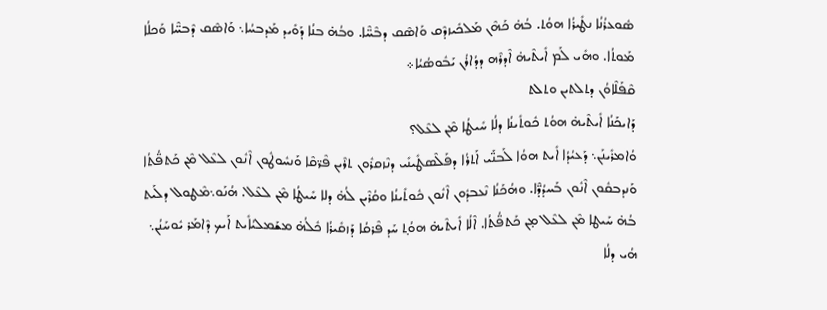ܣܽܘܥܪܳܢܳܐ ܢܛܺܝܪܳܐ ܗܘܳܬ. ܒܳܗ̇ ܟܰܗܶܢ ܡܰܠܟܺܝܙܕܶܩ ܘܰܐܣܶܩ ܕܒܶܚ̈ܶܐ. ܘܒܳܗ̇ ܒܢܳܐ ܕܰܘܺܝܕ ܡܰܕܒܚܳܐ܆ ܘܰܐܣܶܩ ܕܶܒܚ̈ܶܐ ܘܰܟܠܳܐ ܡܰܘܬܳܐ. ܘܗܺܝ ܠܰܡ ܐܺܝܬܶܝܗ̇ ܐܶܕܪܶܗ ܕܕܳܐܪܳܢ ܝܰܒܽܘܣܳܝܳܐ܀
ܩܶܦܰܠܶܐܘܳܢ ܕܬܠܬܝܢ ܘܬܠܬ
ܕܰܐܝܟܰܢܳܐ ܐܺܝܬܶܝܗ̇ ܗܘܳܬ ܟܽܘܬܺܝܢܳܐ ܕܠܳܐ ܚܺܝܛܳܐ ܡܶܢ ܠܥܶܠ؟
ܘܳܐܡܪܺܝܢܰܢ܆ ܕܰܥܝܳܕܳܐ ܐܺܝܬ ܗܘܳܐ ܠܰܒܢ̈ܰܝ ܐܰܬܪܳܐ ܕܦܰܠܶܣܛܺܝܢܺܝ ܕܢܶܙܩܪܽܘܢ ܬܪܶܝܢ ܦܶܪ̈ܩܶܐ ܘܰܢܚܽܘܛܽܘܢ ܐܶܢܽܘܢ ܠܥܶܠ ܡܶܢ ܟܰܬܦ̈ܳܬܳܐ ܘܰܢܕܒܩܽܘܢ ܐܶܢܽܘܢ ܒܰܚܕܳܕ̈ܶܐ. ܘܗܳܟܰܢܳܐ ܢܶܥܒܕܽܘܢ ܐܶܢܽܘܢ ܟܽܘܬܺܝܢܳܐ ܘܩܳܪܶܝܢ ܠܳܗ̇ ܕܠܐ ܚܺܝܛܳܐ ܡܶܢ ܠܥܶܠ. ܗܳܢܰܘ܆ܡܶܛܘܠ ܕܠܰܝܬ ܒܳܗ̇ ܚܰܝܛܐ ܡܶܢ ܠܥܶܠ ܡ̣ܢ ܟܰܬܦ̈ܳܬܳܐ. ܐܶܠܳܐ ܐܺܝܬܶܝܗ̇ ܗܘܳܬ̥ ܚܰܕ ܦܶܪܩܳܐ ܕܰܙܩܺܝܪܳܐ ܟܽܠܳܗ̇ ܡܫܰܡܠܝܳܐܺܝܬ ܐܰܝܟ ܕܶܐܡܰܪ ܝܽܘܚܰܢܳܢ܆ ܗܳܝ ܕܠܳܐ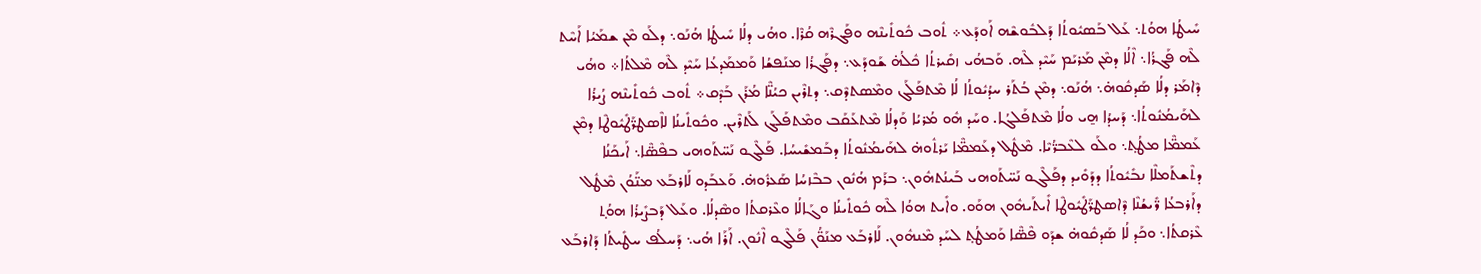ܚܺܝܛܳܐ ܗܘܳܬ܆ ܥܰܠ ܒܰܣܝܽܘܬܳܐ ܕܰܠܒܽܘܫܶܗ ܐܰܘܕܰܥ܀ ܬܽܘܒ ܟܽܘܬܺܝܢܶܗ ܘܦܰܓܪܶܗ ܩܳܪܶܐ. ܘܗܳܝ ܕܠܳܐ ܚܺܝܛܳܐ ܗܳܢܰܘ܆ ܕܠܰܘ ܡܶܢ ܫܡܰܝܳܐ ܐܰܚܶܬ ܠܶܗ ܦܰܓܪܳܐ܆ ܐܶܠܳܐ ܕܡܶܢ ܡܰܪܝܰܡ ܚܰܝܶܕ ܠܶܗ. ܘܰܒܗܳܝ ܙܩܺܝܪܬܳܐ ܟܽܠܳܗ̇ ܫܰܘܕܰܥ܆ ܕܦܰܓܪܳܐ ܡܢܰܦܫܳܐ ܘܰܡܡܰܕܥܳܐ ܚܰܝܶܕ ܠܶܗ ܡܶܠܬܳܐ܀ ܘܗܳܝ ܕܶܐܡܰܪ ܕܠܳܐ ܣܰܕܩܽܘܗ̇܆ ܗܳܢܰܘ܆ ܕܡܶܢ ܒܳܬܰܪ ܚܕܳܝܽܘܬܳܐ ܠܳܐ ܡܶܬܦܰܠܰܓ ܘܡܶܣܬܕܶܩ܆ ܕܬܪܶܝܢ ܟܝܳܢ̈ܶܐ ܡܳܪܰܢ ܒܰܕܶܩ܀ ܬܽܘܒ ܟܽܘܬܺܝܢܶܗ ܨܳܝܪܳܐ ܠܗܰܝܡܳܢܽܘܬܳܐ܆ ܕܰܚܕܳܐ ܗ̱ܝ ܘܠܳܐ ܡܶܬܦܰܠܓܳܐ. ܘܚܰܕ ܗܽܘ ܡܳܪܝܳܐ ܘܰܕܠܳܐ ܡܶܬܥܰܩܰܒ ܘܡܶܬܦܰܠܰܓ ܠܰܬܪܶܝܢ. ܘܟܽܘܬܺܝܢܳܐ ܠܐܶܣܛܪ̈ܰܛܺܝܽܘܛܶܐ ܕܡܶܢ ܥܰܡܡ̈ܶܐ ܡܛܳܬ̥܆ ܘܠܰܘ ܠܥܶܒܪ̈ܳܝܶܐ. ܡܶܛܽܠ ܕܥܰܡܡ̈ܶܐ ܝܰܪܬܽܘܗ̇ ܠܗܰܝܡܳܢܽܘܬܳܐ ܕܒܰܡܫܺܝܚܳܐ. ܦܰܠܶܓܘ ܢܰܚ̈ܬܰܘܗܝ ܒܦܶܣ̈ܶܐ܆ ܐܰܝܟܰܢܳܐ ܕܬܶܫܬܰܡܠܶܐ ܢܒܺܝܽܘܬܳܐ ܕܕܰܘܺܝܕ ܕܦܰܠܶܓܘ ܢܰܚ̈ܬܰܘܗܝ ܒܰܝܢܳܬܗܽܘܢ܆ ܒܪܰܡ ܗܳܢܽܘܢ ܒܒܶܙܚܳܐ ܣܰܥܪܽܘܗ̇. ܘܰܥܒܰܕܘ ܠܰܐܪܒܰܥ ܡܢ̈ܰܘܳܢ ܡܶܛܽܠ ܕܐܰܪܒܥܳܐ ܪ̈ܺܝܫܳܢܶܐ ܕܶܐܣܛܪ̈ܰܛܺܝܽܘܛܶܐ ܐܺܝܬܰܝܗܽܘܢ ܗܘܰܘ. ܘܐܺܝܬ ܗܘܳܐ ܠܶܗ ܟܽܘܬܺܝܢܳܐ ܘܓܰܐܠܳܐ ܘܥܶܪܩܬܳܐ ܘܣܶܕܠܳܐ. ܘܥܰܠ ܕܰܒܨܺܝܪܳܐ ܗܘܳܬ̥ ܥܶܪܩܬܳܐ܆ ܘܟܰܕ ܠܳܐ ܣܰܕܩܽܘܗ̇ ܫܕܰܘ ܦܶܣ̈ܶܐ ܘܰܡܛܳܬ̥ ܠܚܰܕ ܡܶܢܗܽܘܢ. ܠܰܐܪܒܰܥ ܡܢܰܘ̈ܳܢ ܦܰܠܶܓܘ ܐܶܢܽܘܢ. ܐܰܪܰܐ ܗܳܝ܆ ܕܰܚܠܳܦ ܚܛܺܝܬܳܐ ܕܰܐܪܒܰܥ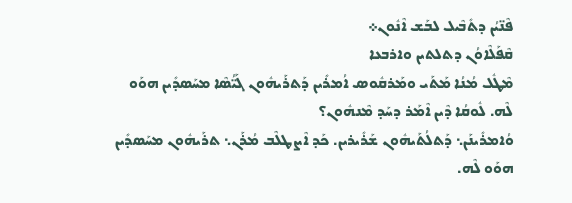ܦܶܢ̈ܝܳܢ ܕܬܺܒܶܝܠ ܠܒܰܫ ܐܶܢܽܘܢ܀
ܩܶܦܰܠܶܐܘܳܢ ܕܬܠܬܝܢ ܘܐܪܒܥܐ
ܡܶܛܽܠ ܡܳܢܳܐ ܡܰܬܰܝ ܘܡܰܪܩܽܘܣ ܐܳܡܪܺܝܢ ܕܰܬܪܰܝܗܽܘܢ ܓܰܝ̈ܳܣܶܐ ܡܚܰܣܕܺܝܢ ܗܘܰܘ ܠܶܗ. ܠܽܘܩܳܐ ܕܶܝܢ ܐܶܡܰܪ ܕܚܰܕ ܡܶܢܗܽܘܢ؟
ܘܳܐܡܪܺܝܢܰܢ܆ ܕܰܬܠܳܬܰܝܗܽܘܢ ܫܰܪܺܝܪܝܢ. ܟܰܕ ܐܶܨܛܠܶܒ ܡܳܪܰܢ܆ ܬܪܰܝܗܽܘܢ ܡܚܰܣܕܺܝܢ ܗܘܰܘ ܠܶܗ.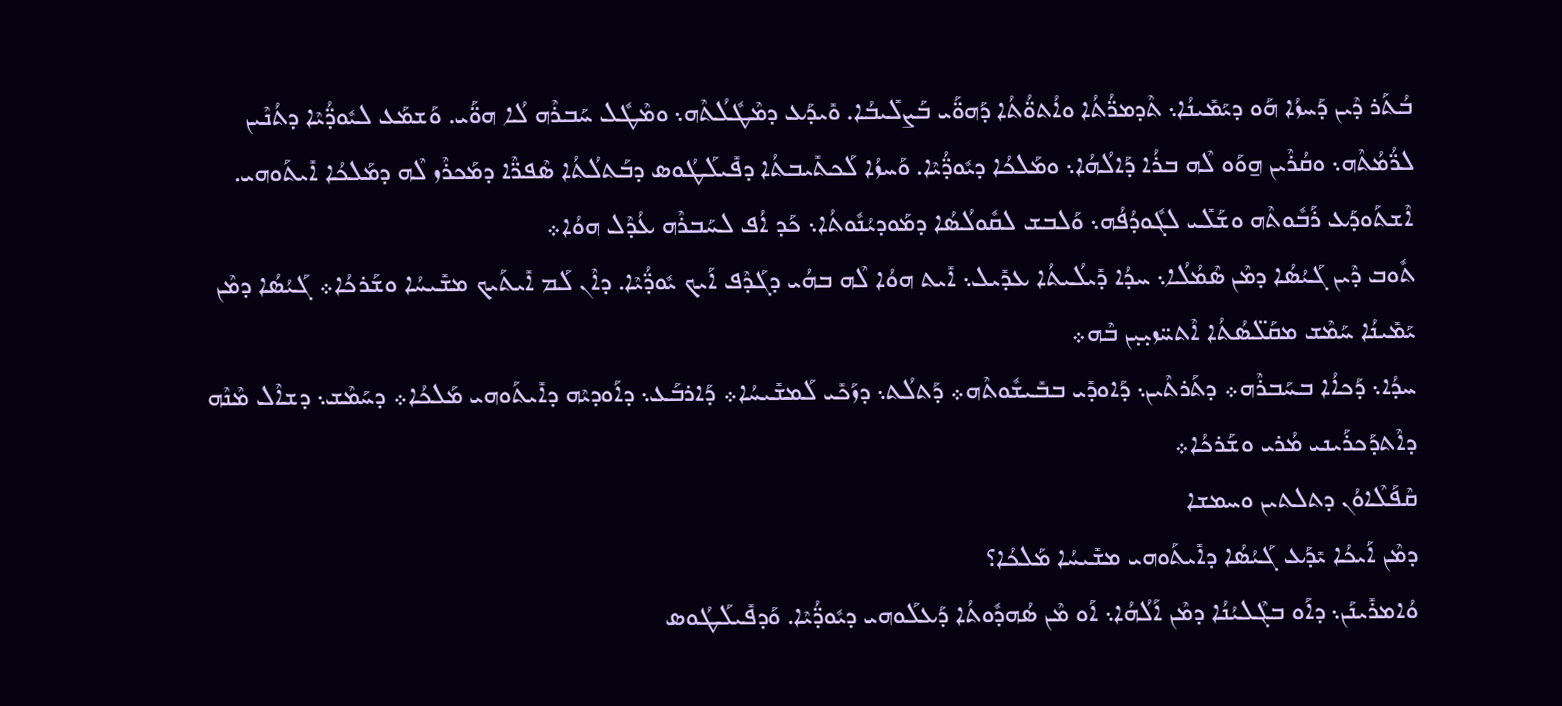ܒܳܬܰܪ ܕܶܝܢ ܕܰܚܙܳܐ ܗܰܘ ܕܝܰܡܺܝܢܳܐ܆ ܬܶܕܡܪ̈ܳܬܳܐ ܘܐܳܬܘ̈ܳܬܳܐ ܕܰܗܘ̈ܰܝ ܒܰܨܠܺܝܒܳܐ. ܘܺܝܕܰܥ ܕܡܶܛܽܠܳܬܶܗ܆ ܘܡܶܛܽܠ ܚܰܒܪܶܗ ܠܳܐ ܗܘ̈ܰܝ. ܘܰܫܡܰܥ ܠܝܽܘܕ̈ܳܝܶܐ ܕܬܳܢܶܝܢ ܠܪ̈ܳܡܳܬܶܗ܆ ܘܩܳܪܶܝܢ ܗ̱ܘܰܘ ܠܶܗ ܒܪܳܐ ܕܰܐܠܳܗܳܐ܆ ܘܡܰܠܟܳܐ ܕܝܽܘܕ̈ܳܝܶܐ. ܘܰܚܙܳܐ ܠܰܟܬܺܝܒܬܳܐ ܕܦܺܝܠܰܛܳܘܣ ܕܒܰܬܠܳܬܳܐ ܣܶܦܪ̈ܶܐ ܕܡܰܟܪܶܙ ܠܶܗ ܕܡܰܠܟܳܐ ܐܺܝܬܰܘܗܝ. ܐܶܫܬܰܘܕܰܥ ܪܰܒܽܘܬܶܗ ܘܫܰܠܺܝ ܠܓܽܘܕܳܦܳܗ܆ ܘܰܠܒܫ ܠܩܽܘܠܳܣܳܐ ܕܡܰܘܕܝܳܢܽܘܬܳܐ܆ ܟܰܕ ܐܳܦ ܠܚܰܒܪܶܗ ܥܳܕܶܠ ܗܘܳܐ܀
ܬܽܘܒ ܕܶܝܢ ܓܰܝܳܣܳܐ ܕܡܶܢ ܣܶܡܳܠܳܐ܆ ܚܕܳܐ ܕܺܝܠܳܝܬܳܐ ܥܕܺܝܠ܆ ܐܺܝܬ ܗܘܳܐ ܠܶܗ ܒܗܳܝ ܕܓܰܕܶܦ ܐܰܝܟ ܝܽܘܕ̈ܳܝܶܐ. ܕܐܶܢ ܠܰܡ ܐܺܝܬܰܝܟ ܡܫܺܝܚܳܐ ܘܫܰܪܟܳܐ܀ ܓܰܝܳܣܳܐ ܕܡܶܢ ܝܰܡܺܝܢܳܐ ܚܰܡܶܫ ܡܩܰܠ̈ܣܳܬܳܐ ܐܶܬܚ̈ܙܝ̣ܝ̣ܢ ܒܶܗ܀
ܚܕܳܐ܆ ܕܰܟܐܳܐ ܒܚܰܒܪܶܗ܀ ܕܬܰܪܬܶܝܢ܆ ܕܰܐܘܕܺܝ ܒܒܺܝܫܽܘܬܶܗ܀ ܕܰܬܠܳܬ܆ ܕܙܰܟܺܝ ܠܰܡܫܺܝܚܳܐ܀ ܕܰܐܪܒܰܥ܆ ܕܐܰܘܕܝܶܗ ܕܐܺܝܬܰܘܗܝ ܡܰܠܟܳܐ܀ ܕܚܰܡܶܫ܆ ܕܫܐܶܠ ܡܶܢܶܗ ܕܐܶܬܕܰܟܪܰܝܢܝ ܡܳܪܝ ܘܫܰܪܟܳܐ܀
ܩܶܦܰܠܶܐܘܳܢ ܕܬܠܬܝܢ ܘܚܡܫܐ
ܕܡܶܢ ܐܰܝܟܳܐ ܝܺܕܰܥ ܓܰܝܳܣܳܐ ܕܐܺܝܬܰܘܗܝ ܡܫܺܝܚܳܐ ܡܰܠܟܳܐ؟
ܘܳܐܡܪܺܝܢܰܢ܆ ܕܐܰܘ ܒܓܶܠܝܳܢܳܐ ܕܡܶܢ ܐܰܠܳܗܳܐ܆ ܐܰܘ ܡܶܢ ܣܳܗܕܽܘܬܳܐ ܕܰܥܠܰܘܗܝ ܕܝܽܘܕ̈ܳܝܶܐ. ܘܰܕܦܺܝܠܰܛܳܘܣ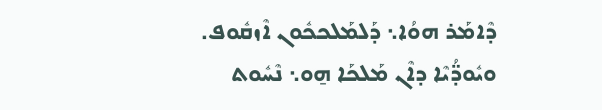ܕܶܐܡܰܪ ܗܘܳܐ܆ ܕܰܠܡܰܠܟܟܽܘܢ ܐܶܙܩܽܘܦ. ܘܝܽܘܕ̈ܳܝܶܐ ܕܐܶܢ ܡܰܠܟܰܐ ܗ̱ܘ܆ ܢܶܚܽܘܬ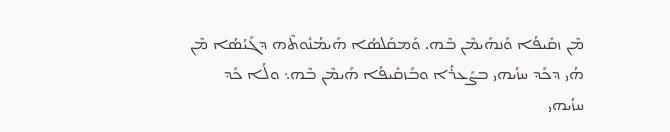ܡܶܢ ܙܩܺܝܦܳܐ ܘܰܢܗܰܝܡܶܢ ܒܶܗ. ܘܰܡܩܰܠܣܳܐ ܗܰܝܡܳܢܽܘܬܶܗ ܕܓܰܝܳܣܳܐ ܡܶܢ ܗܳܝ ܕܟܰܕ ܚܙܳܝܗܝ ܒܨܰܥܪܳܐ ܘܒܰܙܩܺܝܦܳܐ ܗܰܝܡܶܢ ܒܶܗ܆ ܘܠܳܐ ܟܰܕ ܚܙܳܝܗܝ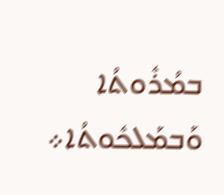ܒܡܳܪܽܘܬܳܐ ܘܰܒܡܰܠܟܽܘܬܳܐ܀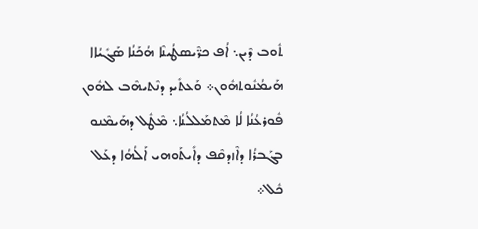ܬܽܘܒ ܕܶܝܢ܆ ܐܳܦ ܟܪ̈ܶܝܣܛܳܝܢܶܐ ܗܳܟܰܢܳܐ ܣܰܓܺܝܳܐܐ ܗܰܝܡܳܢܽܘܬܗܽܘܢ܀ ܘܰܥܬܺܝܕ ܕܢܶܬܝܗܶܒ ܠܗܽܘܢ ܦܽܘܪܥܳܢܳܐ ܠܳܐ ܡܶܬܡܰܠܠܳܢܳܐ܆ ܡܶܛܽܠ ܕܗܰܝܡܶܢܘ ܒܓܰܒܪܳܐ ܕܐܶܙܕܩܶܦ ܕܐܺܝܬܰܘܗܝ ܐܰܠܳܗܳܐ ܕܥܰܠ ܟܽܠ܀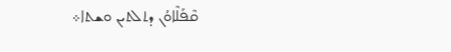ܩܶܦܰܠܶܐܘܳܢ ܕܬܠܬܝܢ ܘܫܬܐ܀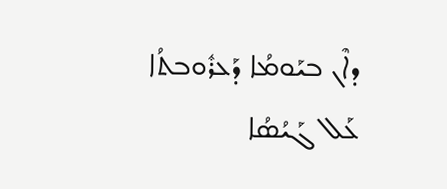ܕܐܶܢ ܒܝܰܘܡܳܐ ܕܰܥܪܽܘܒܬܳܐ ܥܰܠ ܓܰܝܳܣܳܐ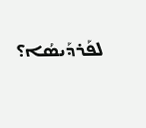ܠܦܰܪܕܰܝܣܳܐ؟